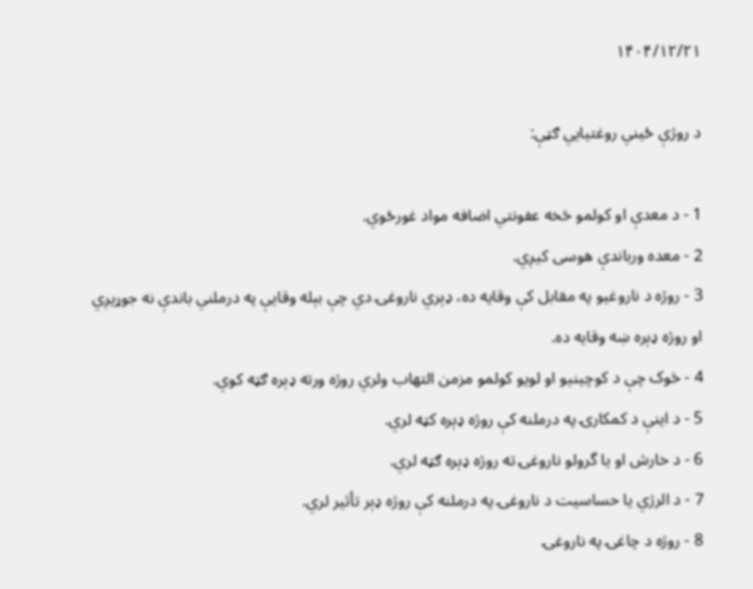۱۴۰۴/۱۲/۲۱

د روژې ځيني روغتیايي ګټې:

1 - د معدې او کولمو څخه عفونتي اضافه مواد غورځوي.
2 - معده ورباندې هوسی کيږي.
3 - روژه د ناروغيو په مقابل کې وقايه ده، ډېري ناروغۍ دي چې بېله وقايې په درملني باندې نه جوړيږي او روژه ډېره ښه وقايه ده.
4 - څوک چې د کوچينيو او لويو کولمو مزمن التهاب ولري روژه ورته ډېره ګټه کوي.
5 - د اينې د کمکارۍ په درملنه کې روژه ډېره کټه لري.
6 - د خارش او يا گرولو ناروغۍ ته روژه ډېره ګټه لري.
7 - د الرژي يا حساسيت د ناروغۍ په درملنه کې روژه ډېر تأثير لري.
8 - روژه د چاغۍ په ناروغۍ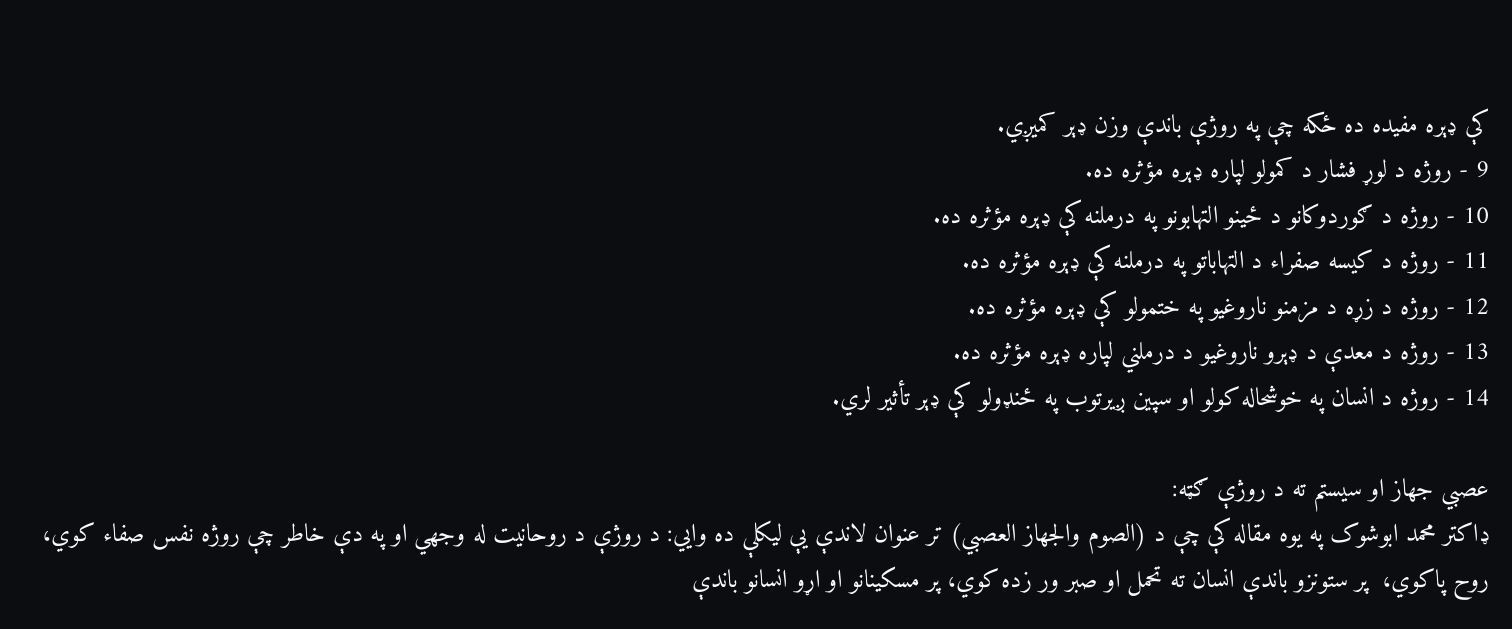کې ډېره مفيده ده ځکه چې په روژې باندې وزن ډېر کميږي.
9 - روژه د لوړ فشار د کمولو لپاره ډېره مؤثره ده.
10 - روژه د ګوردوکانو د ځينو التهابونو په درملنه کې ډېره مؤثره ده.
11 - روژه د کيسه صفراء د التهاباتو په درملنه کې ډېره مؤثره ده.
12 - روژه د زړه د مزمنو ناروغيو په ختمولو کې ډېره مؤثره ده.
13 - روژه د معدې د ډېرو ناروغيو د درملني لپاره ډېره مؤثره ده.
14 - روژه د انسان په خوشحاله کولو او سپين ږيرتوب په ځنډولو کې ډېر تأثير لري.

عصبي جهاز او سيستم ته د روژې ګټه:
ډاکتر محمد ابوشوک په يوه مقاله کې چې د (الصوم والجهاز العصبي) تر عنوان لاندې يې ليکلې ده وايي: د روژې د روحانيت له وجهي او په دې خاطر چې روژه نفس صفاء کوي، روح پاکوي،  پر ستونزو باندې انسان ته تحمل او صبر ور زده کوي، پر مسکينانو او اړو انسانو باندې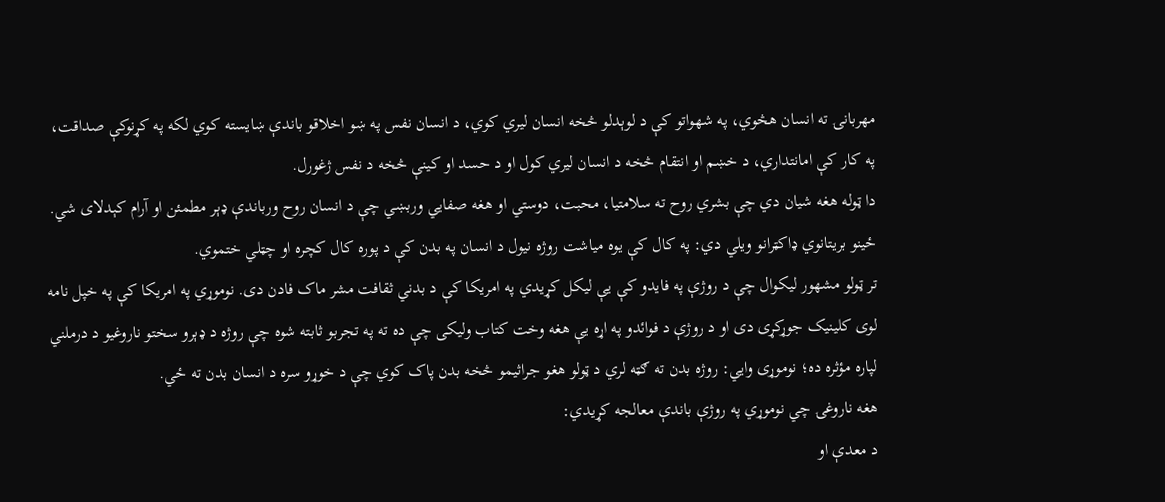مهربانۍ ته انسان هڅوي، په شهواتو کې د لوېدلو څخه انسان ليري کوي، د انسان نفس په ښو اخلاقو باندې ښايسته کوي لکه په کړنوکې صداقت، په کار کې امانتداري، د خښم او انتقام څخه د انسان ليري کول او د حسد او کينې څخه د نفس ژغورل.
دا ټوله هغه شيان دي چې بشري روح ته سلامتيا، محبت، دوستي او هغه صفايي وربښي چې د انسان روح ورباندې ډېر مطمئن او آرام کېدلای شي.
ځينو بريتانوي ډاکټرانو ويلي دي: په کال کې يوه مياشت روژه نيول د انسان په بدن کې د پوره کال کچره او چټلي ختموي.
تر ټولو مشهور ليکوال چې د روژې په فايدو کې يې ليکل کړيدي په امريکا کې د بدني ثقافت مشر ماک فادن دی. نوموړي په امريکا کې په خپل نامه لوی کلينيک جوړکړی دی او د روژې د فوائدو په اړه يې هغه وخت کتاب وليکی چې ده ته په تجربو ثابته شوه چې روژه د ډېرو سختو ناروغيو د درملني لپاره مؤثره ده؛ نوموړی وايي: روژه بدن ته ګټه لري د ټولو هغو جراثیمو څخه بدن پاک کوي چې د خوړو سره د انسان بدن ته ځي.
هغه ناروغۍ چي نوموړي په روژې باندې معالجه کړيدي:
د معدې او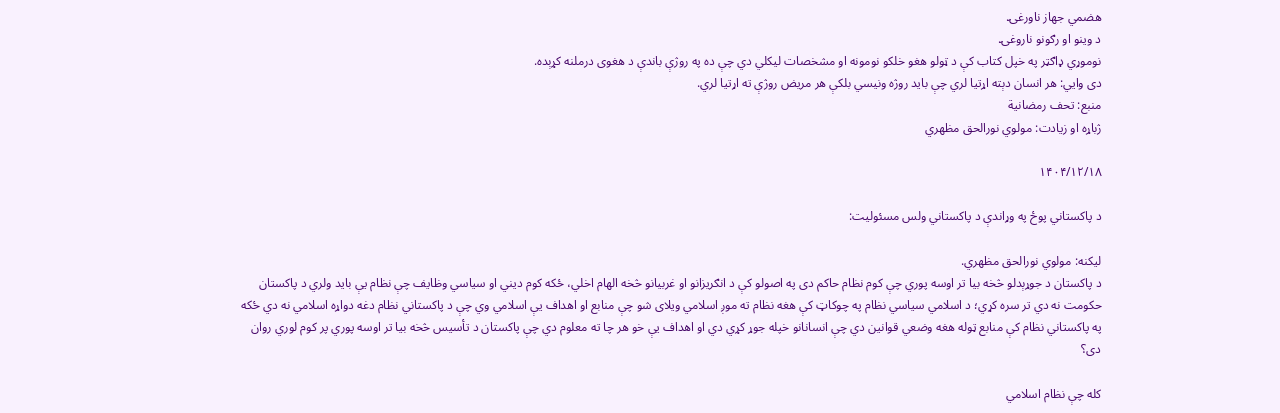هضمي جهاز ناورغۍ.
د وينو او رګونو ناروغۍ.
نوموړي ډاګټر په خپل کتاب کې د ټولو هغو خلکو نومونه او مشخصات ليکلي دي چې ده په روژې باندې د هغوی درملنه کړېده.
دی وايي: هر انسان دېته اړتيا لري چې بايد روژه ونيسي بلکې هر مريض روژې ته اړتيا لري.
منبع: تحف رمضانية
ژباړه او زیادت: مولوي نورالحق مظهري

۱۴۰۴/۱۲/۱۸

د پاکستاني پوځ په وړاندې د پاکستاني ولس مسئوليت:

ليکنه: مولوي نورالحق مظهري.
د پاکستان د جوړېدلو څخه بيا تر اوسه پوري چې کوم نظام حاکم دی په اصولو کې د انګريزانو او غربيانو څخه الهام اخلي، ځکه کوم ديني او سياسي وظايف چې نظام يې بايد ولري د پاکستان حکومت نه دي تر سره کړي؛ د اسلامي سياسي نظام په چوکاټ کې هغه نظام ته موږ اسلامي ويلای شو چې منابع او اهداف يې اسلامي وي چې د پاکستاني نظام دغه دواړه اسلامي نه دي ځکه په پاکستاني نظام کې منابع ټوله هغه وضعي قوانين دي چې انسانانو خپله جوړ کړي دي او اهداف يې خو هر چا ته معلوم دي چې پاکستان د تأسيس څخه بيا تر اوسه پوري پر کوم لوري روان دی؟

کله چې نظام اسلامي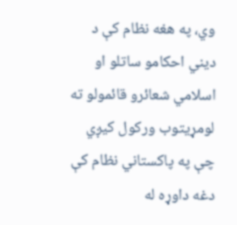وي، په هغه نظام کې د ديني احکامو ساتلو او اسلامي شعائرو قائمولو ته لومړيتوب ورکول کيږي چې په پاکستاني نظام کې دغه داوړه له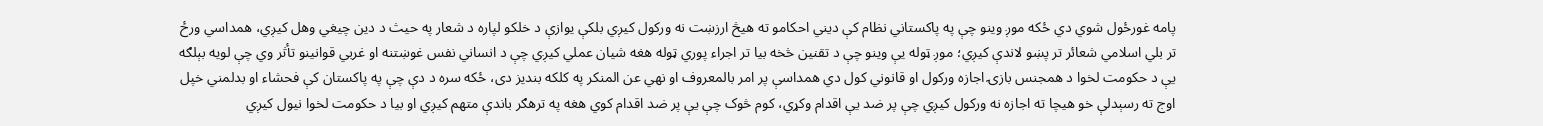پامه غورځول شوي دي ځکه موږ وينو چې په پاکستاني نظام کې ديني احکامو ته هيڅ ارزښت نه ورکول کيږي بلکې يوازې د خلکو لپاره د شعار په حيث د دين چيغي وهل کيږي، همداسي ورځ تر بلي اسلامي شعائر تر پښو لاندې کيږي؛ موږ ټوله يې وينو چې د تقنين څخه بيا تر اجراء پوري ټوله هغه شيان عملي کيږي چې د انساني نفس غوښتنه او غربي قوانينو تأثر وي چې لويه بېلګه يې د حکومت لخوا د همجنس بازۍ اجازه ورکول او قانوني کول دي همداسې پر امر بالمعروف او نهي عن المنکر په کلکه بنديز دی، ځکه سره د دې چې په پاکستان کې فحشاء او بدلمني خپل اوج ته رسېدلې خو هيچا ته اجازه نه ورکول کيږي چې پر ضد يې اقدام وکړي، کوم څوک چې يې پر ضد اقدام کوي هغه په ترهګر باندې متهم کيږي او بيا د حکومت لخوا نيول کيږي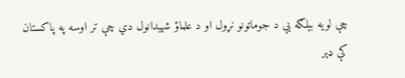چې لويه بېلګه يې د جوماتونو نړول او د علماؤ شهيدانول دي چې تر اوسه په پاکستان کې ډېر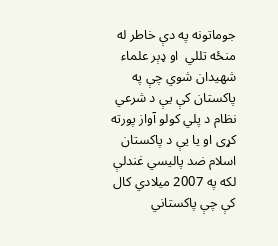جوماتونه په دې خاطر له منځه تللي  او ډېر علماء شهيدان شوي چې په پاکستان کې يې د شرعي نظام د پلي کولو آواز پورته کړی او يا يې د پاکستان اسلام ضد پاليسي غندلې لکه په 2007 ميلادي کال کې چې پاکستاني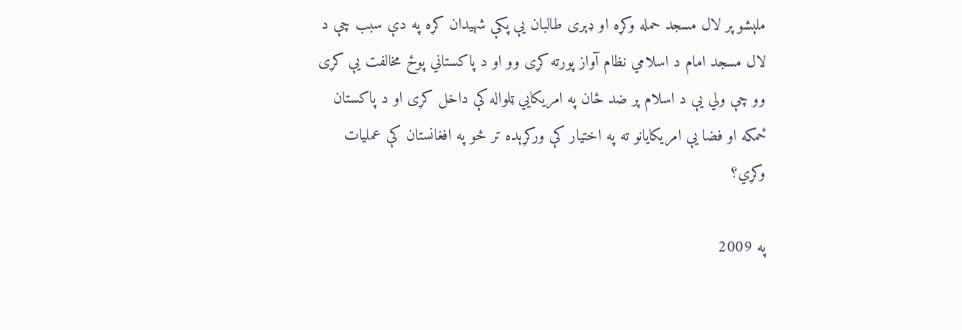ملېشو پر لال مسجد حمله وکړه او ډېری طالبان يې پکې شهيدان کړه په دې سبب چې د لال مسجد امام د اسلامي نظام آواز پورته کړی وو او د پاکستاني پوځ مخالفت يې کړی وو چې ولي يې د اسلام پر ضد ځان په امريکايي ټلواله کې داخل کړی او د پاکستان ځمکه او فضا يې امريکايانو ته په اختيار کې ورکړېده تر څو په افغانستان کې عمليات وکړي؟

په 2009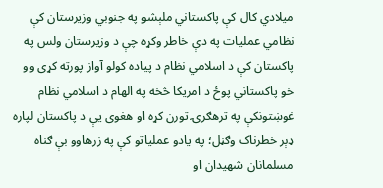ميلادي کال کې پاکستاني ملېشو په جنوبي وزيرستان کې نظامي عمليات په دې خاطر وکړه چې د وزيرستان ولس په پاکستان کې د اسلامي نظام د پياده کولو آواز پورته کړی وو خو پاکستاني پوځ د امريکا څخه په الهام د اسلامي نظام غوښتونکې په ترهګرۍ تورن کړه او هغوی يې د پاکستان لپاره ډېر خطرناک وګڼل؛ په يادو عملياتو کې په زرهاوو بې ګناه مسلمانان شهيدان او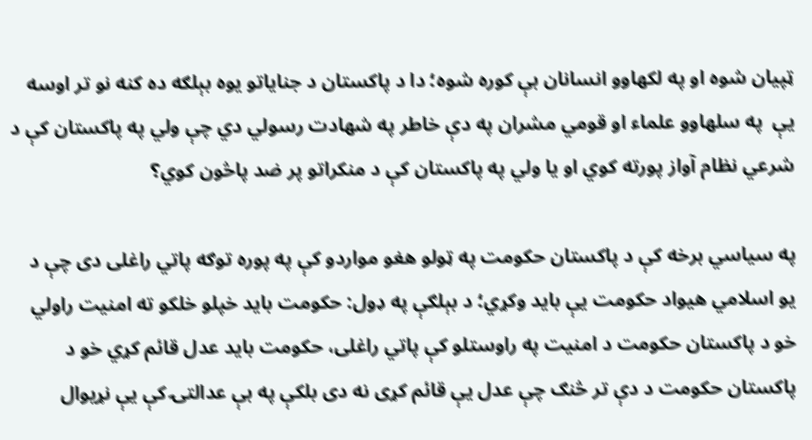ټپيان شوه او په لکهاوو انسانان بې کوره شوه؛ دا د پاکستان د جناياتو يوه بېلګه ده کنه نو تر اوسه يې  په سلهاوو علماء او قومي مشران په دې خاطر په شهادت رسولي دي چې ولي په پاکستان کې د شرعي نظام آواز پورته کوي او يا ولي په پاکستان کې د منکراتو پر ضد پاڅون کوي؟

په سياسي برخه کې د پاکستان حکومت په ټولو هغو مواردو کې په پوره توګه پاتي راغلی دی چې د يو اسلامي هيواد حکومت يې بايد وکړي؛ د بېلګې په ډول: حکومت بايد خپلو خلکو ته امنيت راولي خو د پاکستان حکومت د امنيت په راوستلو کې پاتي راغلی، حکومت بايد عدل قائم کړي خو د پاکستان حکومت د دې تر څنګ چې عدل يې قائم کړی نه دی بلکې په بې عدالتۍ کې يې نړيوال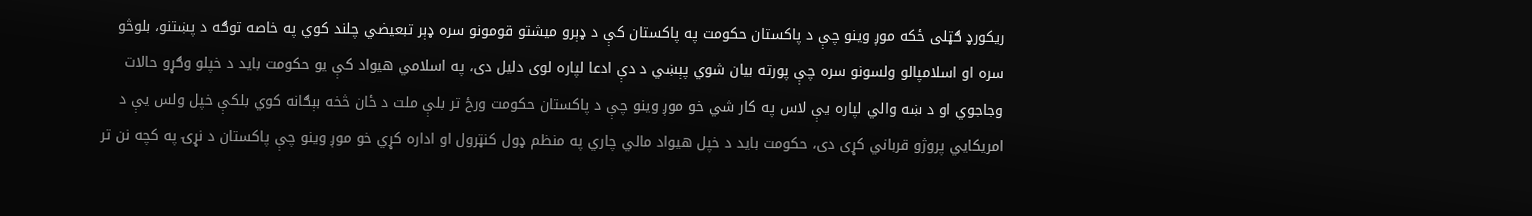ريکورډ ګټلی ځکه موږ وينو چې د پاکستان حکومت په پاکستان کې د ډېرو ميشتو قومونو سره ډېر تبعيضي چلند کوي په خاصه توګه د پښتنو، بلوڅو سره او اسلامپالو ولسونو سره چې پورته بيان شوي پېښي د دې ادعا لپاره لوی دليل دی، په اسلامي هيواد کې يو حکومت بايد د خپلو وګړو حالات وجاجوي او د ښه والي لپاره يې لاس په کار شي خو موږ وينو چې د پاکستان حکومت ورځ تر بلې ملت د ځان څخه بېګانه کوي بلکې خپل ولس يې د امريکايي پروژو قرباني کړی دی، حکومت بايد د خپل هيواد مالي چاري په منظم ډول کنټرول او اداره کړي خو موږ وينو چې پاکستان د نړۍ په کچه نن تر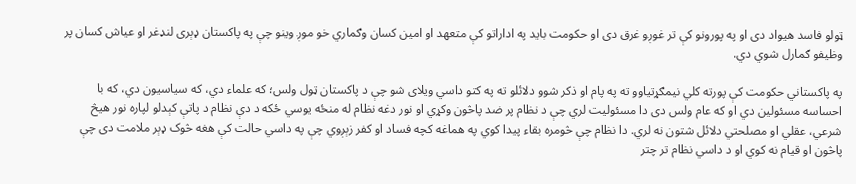ټولو فاسد هيواد دی او په پورونو کې تر غوږو غرق دی او حکومت بايد په اداراتو کې متعهد او امين کسان وګماري خو موږ وينو چې په پاکستان ډېری لنډغر او عياش کسان پر وظيفو ګمارل شوي دي.

په پاکستاني حکومت کې پورته کلي نيمګړتياوو ته په پام او ذکر شوو دلائلو ته په کتو داسي ويلای شو چې د پاکستان ټول ولس؛ که علماء دي، که سياسيون دي، که با احساسه مسئولين دي او که عام ولس دی دا مسئوليت لري چې د نظام پر ضد پاڅون وکړي او نور دغه نظام له منځه يوسي ځکه د دې نظام د پاتې کېدلو لپاره نور هيڅ شرعي، عقلي او مصلحتي دلائل شتون نه لري. دا نظام چې څومره بقاء پيدا کوي په هماغه کچه فساد او کفر زېږوي چې په داسي حالت کې هغه څوک ډېر ملامت دی چې پاڅون او قيام نه کوي او د داسي نظام تر چتر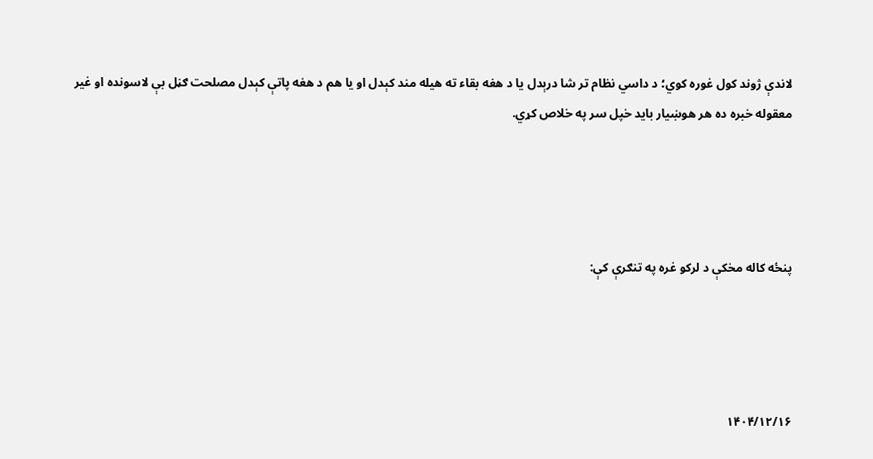لاندې ژوند کول غوره کوي؛ د داسي نظام تر شا درېدل يا د هغه بقاء ته هيله مند کېدل او يا هم د هغه پاتې کېدل مصلحت ګڼل بې لاسونده او غير معقوله خبره ده هر هوښيار بايد خپل سر په خلاص کړي.




پنځه کاله مخکې د لرکو غره په تنګرې کې:




۱۴۰۴/۱۲/۱۶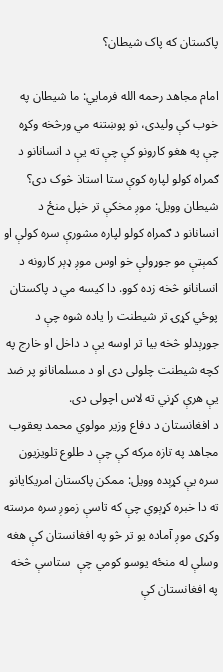پاکستان که پاک شيطان؟

امام مجاهد رحمه الله فرمايي: ما شيطان په خوب کې وليدی، نو پوښتنه مي ورڅخه وکړه چې په هغو کارونو کې چې ته يې د انسانانو د ګمراه کولو لپاره کوې ستا استاذ څوک دی؟ شيطان وويل: موږ مخکې تر خپل منځ د انسانانو د ګمراه کولو لپاره مشورې سره کولې او کمېټې مو جوړولې خو اوس موږ ډېر کارونه د انسانانو څخه زده کوو. دا کيسه مي د پاکستان پوځي کړۍ تر شيطنت را ياده شوه چې د جوړېدلو څخه بيا تر اوسه يې د داخل او خارج په کچه شيطنت چلولی دی او د مسلمانانو پر ضد يې هرې کړني ته لاس اچولی دی.
د افغانستان د دفاع وزير مولوي محمد يعقوب مجاهد په تازه مرکه کې چې د طلوع تلويزيون سره يې کړېده وویل: ممکن پاکستان امريکايانو ته دا خبره کړېوي چې که تاسې زموږ سره مرسته وکړی موږ آماده يو تر څو په افغانستان کې هغه وسلې له منځه يوسو کومي چې  ستاسې څخه په افغانستان کې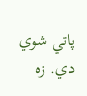پاتي شوي دي. زه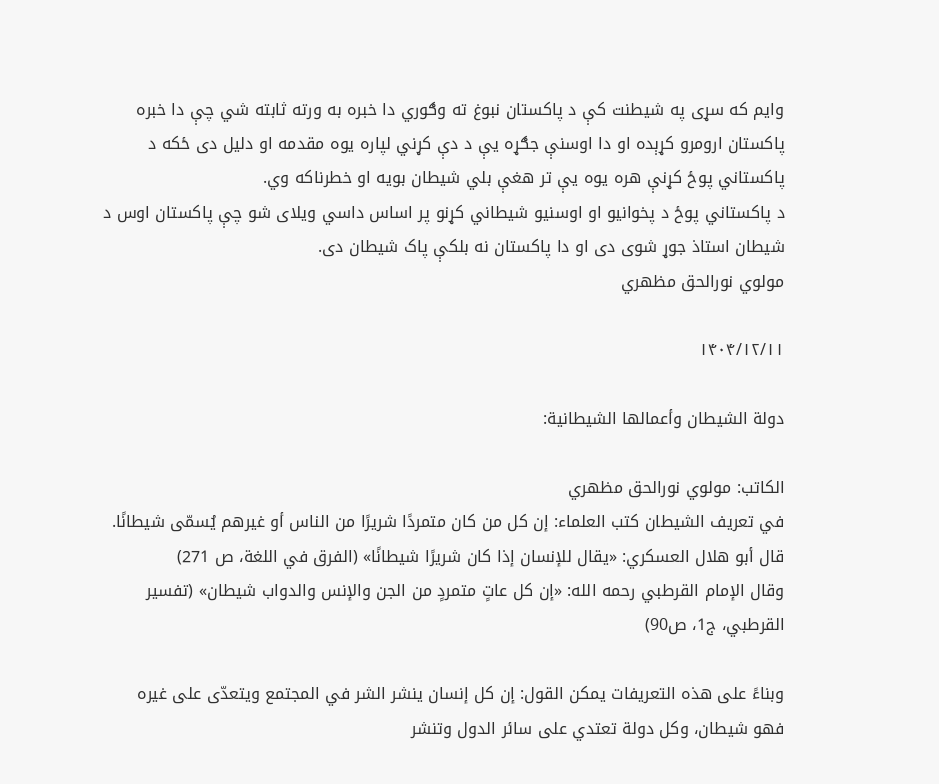وايم که سړی په شيطنت کې د پاکستان نبوغ ته وګوري دا خبره به ورته ثابته شي چې دا خبره پاکستان ارومرو کړېده او دا اوسنې جګړه يې د دې کړني لپاره يوه مقدمه او دليل دی ځکه د پاکستاني پوځ کړنې هره يوه يې تر هغې بلي شيطان بويه او خطرناکه وي.
د پاکستاني پوځ د پخوانيو او اوسنيو شيطاني کړنو پر اساس داسي ويلای شو چې پاکستان اوس د شيطان استاذ جوړ شوی دی او دا پاکستان نه بلکې پاک شيطان دی.
مولوي نورالحق مظهري

۱۴۰۴/۱۲/۱۱

دولة الشيطان وأعمالها الشيطانية:

الكاتب: مولوي نورالحق مظهري
في تعريف الشيطان كتب العلماء: إن كل من كان متمردًا شريرًا من الناس أو غيرهم يُسمّى شيطانًا. قال أبو هلال العسكري: «يقال للإنسان إذا كان شريرًا شيطانًا» (الفرق في اللغة، ص 271)
وقال الإمام القرطبي رحمه الله: «إن كل عاتٍ متمردٍ من الجن والإنس والدواب شيطان» (تفسير القرطبي، ج1، ص90)

وبناءً على هذه التعريفات يمكن القول: إن كل إنسان ينشر الشر في المجتمع ويتعدّى على غيره فهو شيطان، وكل دولة تعتدي على سائر الدول وتنشر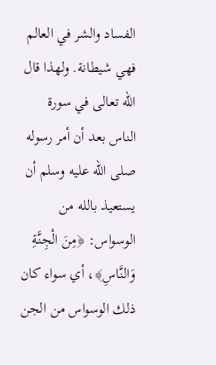الفساد والشر في العالم فهي شيطانة. ولهذا قال الله تعالى في سورة الناس بعد أن أمر رسوله صلى الله عليه وسلم أن يستعيذ بالله من الوسواس: ﴿مِنَ الْجِنَّةِ وَالنَّاسِ﴾، أي سواء كان ذلك الوسواس من الجن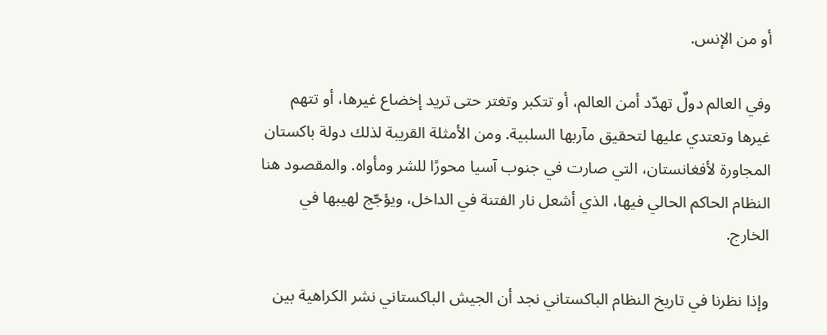أو من الإنس.

وفي العالم دولٌ تهدّد أمن العالم، أو تتكبر وتغتر حتى تريد إخضاع غيرها، أو تتهم غيرها وتعتدي عليها لتحقيق مآربها السلبية. ومن الأمثلة القريبة لذلك دولة باكستان المجاورة لأفغانستان، التي صارت في جنوب آسيا محورًا للشر ومأواه. والمقصود هنا النظام الحاكم الحالي فيها، الذي أشعل نار الفتنة في الداخل، ويؤجّج لهيبها في الخارج.

وإذا نظرنا في تاريخ النظام الباكستاني نجد أن الجيش الباكستاني نشر الكراهية بين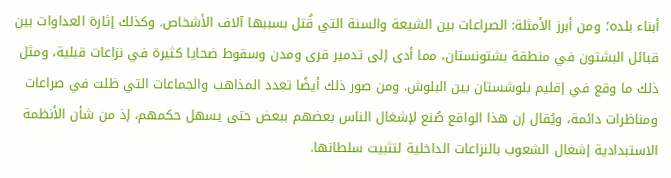أبناء بلده؛ ومن أبرز الأمثلة: الصراعات بين الشيعة والسنة التي قُتل بسببها آلاف الأشخاص. وكذلك إثارة العداوات بين قبائل البشتون في منطقة بشتونستان، مما أدى إلى تدمير قرى ومدن وسقوط ضحايا كثيرة في نزاعات قبلية، ومثل ذلك ما وقع في إقليم بلوشستان بين البلوش. ومن صور ذلك أيضًا تعدد المذاهب والجماعات التي ظلت في صراعات ومناظرات دائمة، ويُقال إن هذا الواقع صُنع لإشغال الناس بعضهم ببعض حتى يسهل حكمهم، إذ من شأن الأنظمة الاستبدادية إشغال الشعوب بالنزاعات الداخلية لتثبيت سلطانها.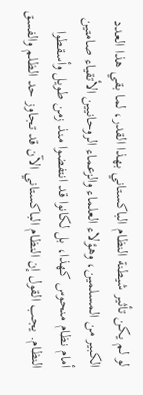لو لم يكن تأثير شيطنة النظام الباكستاني بهذا القدر، لما بقي هذا العدد الكبير من المسلمين، وهؤلاء العلماء والزعماء الروحانيين الأتقياء صامتين أمام نظام منحوس كهذا، بل لكانوا قد انتفضوا منذ زمن طويل وأسقطوا النظام. يجب القول إن النظام الباكستاني الآن قد تجاوز حد الظلم والفسق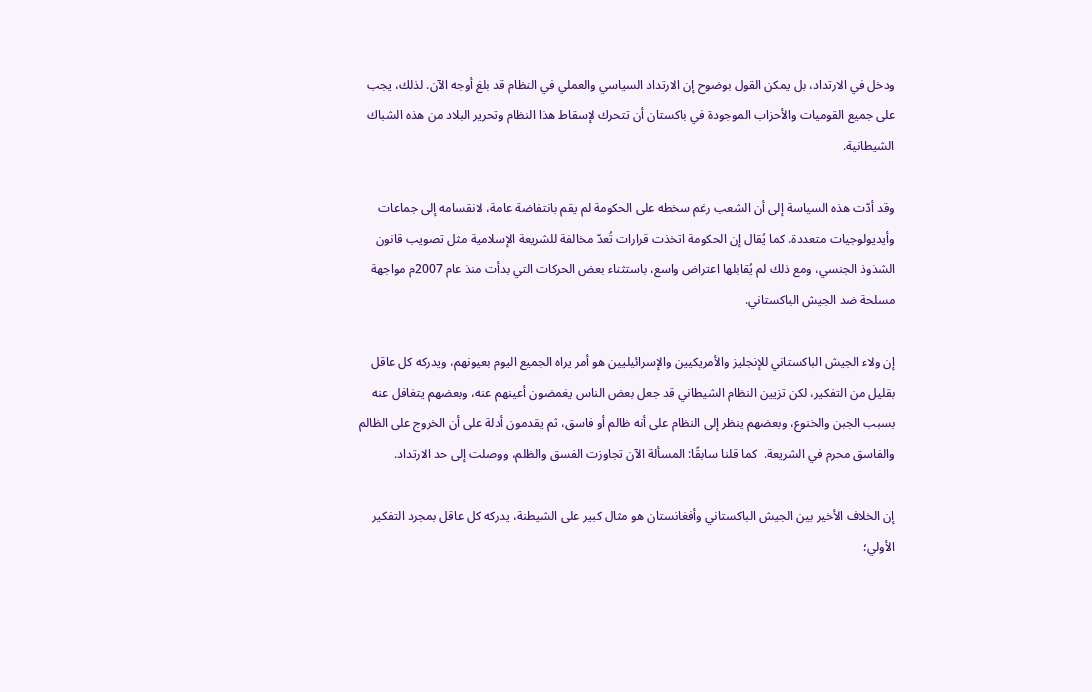ودخل في الارتداد، بل يمكن القول بوضوح إن الارتداد السياسي والعملي في النظام قد بلغ أوجه الآن. لذلك، يجب على جميع القوميات والأحزاب الموجودة في باكستان أن تتحرك لإسقاط هذا النظام وتحرير البلاد من هذه الشباك الشيطانية.

وقد أدّت هذه السياسة إلى أن الشعب رغم سخطه على الحكومة لم يقم بانتفاضة عامة، لانقسامه إلى جماعات وأيديولوجيات متعددة. كما يُقال إن الحكومة اتخذت قرارات تُعدّ مخالفة للشريعة الإسلامية مثل تصويب قانون الشذوذ الجنسي، ومع ذلك لم يُقابلها اعتراض واسع، باستثناء بعض الحركات التي بدأت منذ عام 2007م مواجهة مسلحة ضد الجيش الباكستاني.

إن ولاء الجيش الباكستاني للإنجليز والأمريكيين والإسرائيليين هو أمر يراه الجميع اليوم بعيونهم، ويدركه كل عاقل بقليل من التفكير، لكن تزيين النظام الشيطاني قد جعل بعض الناس يغمضون أعينهم عنه، وبعضهم يتغافل عنه بسبب الجبن والخنوع، وبعضهم ينظر إلى النظام على أنه ظالم أو فاسق، ثم يقدمون أدلة على أن الخروج على الظالم والفاسق محرم في الشريعة.  كما قلنا سابقًا: المسألة الآن تجاوزت الفسق والظلم، ووصلت إلى حد الارتداد.

إن الخلاف الأخير بين الجيش الباكستاني وأفغانستان هو مثال كبير على الشيطنة، يدركه كل عاقل بمجرد التفكير الأولي؛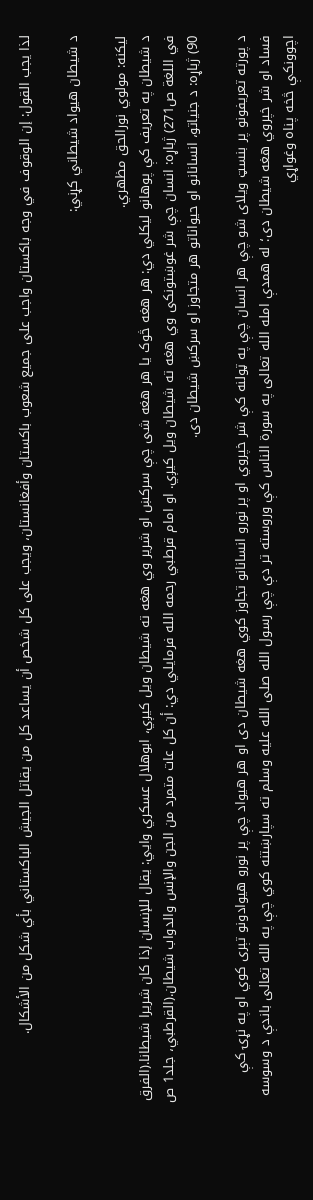لذا يجب القول: إن الوقوف في وجه باكستان واجب على جميع شعوب باكستان وأفغانستان، ويجب على كل شخص أن يساعد كل من يقاتل الجيش الباكستاني بأي شكل من الأشكال.

د شيطان هيواد شيطاني کړني:

ليکنه: مولوي نورالحق مظهري.
د شيطان په تعريف کې پوهانو ليکلي دي: هر هغه څوک يا هر هغه شی چې سرکښ او شرير وي هغه ته شيطان ويل کيږي، ابوهلال عسکري وايي: يقال للإنسان إذا کان شريرا شيطانا.(الفرق في اللغة ص271) ژباړه: انسان چې شر غوښتونکی وي هغه ته شيطان ويل کيږي. او امام قرطبي رحمه الله فرمايلي دي: أن کل عات متمرد من الجن والإنس والدواب شيطان.(القرطبي، جلد1 ص 90) ژباړه: د جنياتو، انسانانو او حيواناتو هر متجاوز او سرکښ شيطان دی.

د پورته تعريفونو پر بنسټ ويلای شو چې هر انسان چې په ټولنه کې شر خپروي او پر نورو انسانانو تجاوز کوي هغه شيطان دی او هر هيواد چې پر نورو هيوادونو تېری کوي او په نړۍ کې فساد او شر خپروي هغه شيطان دی؛ له همدې امله الله تعالی په سورة الناس کې وروسته تر دې چې رسول الله صلی الله عليه وسلم ته سپارښتنه کوي چې په الله تعالی باندې د وسوسه اچوونکې څخه پناه وغواړي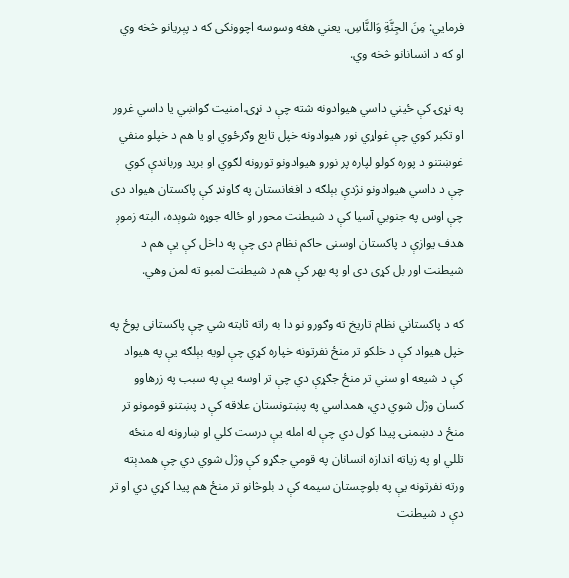فرمايي: مِنَ الجِنَّةِ وَالنَّاسِ. يعني هغه وسوسه اچوونکی که د پېريانو څخه وي او که د انسانانو څخه وي.

په نړۍ کې ځيني داسي هيوادونه شته چې د نړۍ امنيت ګواښي يا داسي غرور او تکبر کوي چې غواړي نور هيوادونه خپل تابع وګرځوي او يا هم د خپلو منفي غوښتنو د پوره کولو لپاره پر نورو هيوادونو تورونه لګوي او بريد ورباندې کوي چې د داسي هيوادونو نژدې بېلګه د افغانستان په ګاونډ کې پاکستان هيواد دی چې اوس په جنوبي آسيا کې د شيطنت محور او ځاله جوړه شوېده، البته زموږ هدف يوازې د پاکستان اوسنی حاکم نظام دی چې په داخل کې يې هم د شيطنت اور بل کړی دی او په بهر کې هم د شيطنت لمبو ته لمن وهي.

که د پاکستاني نظام تاريخ ته وګورو نو دا به راته ثابته شي چې پاکستانی پوځ په خپل هيواد کې د خلکو تر منځ نفرتونه خپاره کړي چې لويه بېلګه يې په هيواد کې د شيعه او سني تر منځ جګړې دي چې تر اوسه يې په سبب په زرهاوو کسان وژل شوي دي، همداسي په پښتونستان علاقه کې د پښتنو قومونو تر منځ د دښمنۍ پيدا کول دي چې له امله يې درست کلي او ښارونه له منځه تللي او په زياته اندازه انسانان په قومي جګړو کې وژل شوي دي چې همدېته ورته نفرتونه يې په بلوچستان سيمه کې د بلوڅانو تر منځ هم پيدا کړي دي او تر دې د شيطنت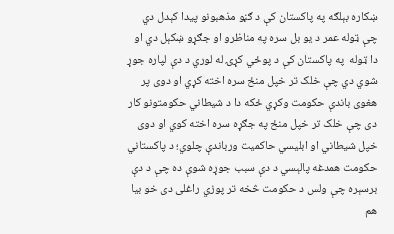ښکاره بېلګه په پاکستان کې د ګڼو مذهبونو پيدا کېدل دي چې ټوله عمر د يو بل سره په مناظرو او جګړو ښکېل دي او دا ټوله  په پاکستان کې د پوځي کړۍ له لوري د دې لپاره جوړ شوي دي چې خلک تر خپل منځ سره اخته کړي او دوی پر هغوی باندې حکومت وکړي ځکه دا د شيطاني حکومتونو کار دی چې خلک تر خپل منځ په جګړه سره اخته کوي او دوی خپل شيطاني او ابليسي حاکميت ورباندې چلوي؛ د پاکستاني حکومت همدغه پالېسي د دې سبب جوړه شوې ده چې د دې برسېره چې ولس د حکومت څخه تر پوزي راغلی دی خو بيا هم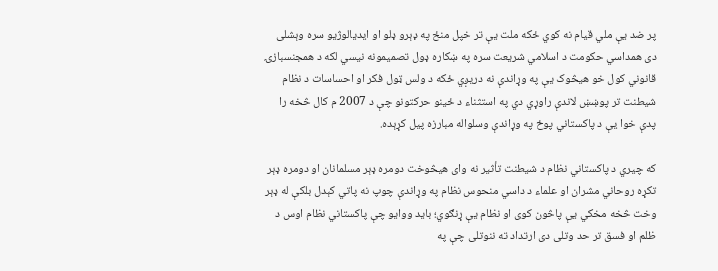پر ضد يې ملي قيام نه کوي ځکه ملت يې تر خپل منځ په ډېرو ډلو او ايديالوژيو سره وېشلی دی همداسي حکومت د اسلامي شريعت سره په ښکاره ډول تصميمونه نيسي لکه د همجنسبازۍ قانوني کول خو هيڅوک يې په وړاندې نه دريږي ځکه د ولس ټول فکر او احساسات د نظام شيطنت تر پوښښ لاندې راوړي دي په استثناء د ځينو حرکتونو چې د 2007 م کال څخه را پدې خوا يې د پاکستاني پوځ په وړاندې وسلواله مبارزه پيل کړېده.

که چيري د پاکستاني نظام د شيطنت تأثير نه وای هيڅوخت دومره ډېر مسلمانان او دومره ډېر تکړه روحاني مشران او علماء د داسي منحوس نظام په وړاندې چوپ نه پاتي کېدل بلکې له ډېر وخت څخه مخکي يې پاڅون کوی او نظام يې ړنګوي؛ بايد ووايو چې پاکستاني نظام اوس د ظلم او فسق تر حد وتلی دی ارتداد ته ننوتلی چې په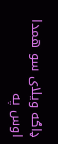ډاګه ويلای سو همدا اوس په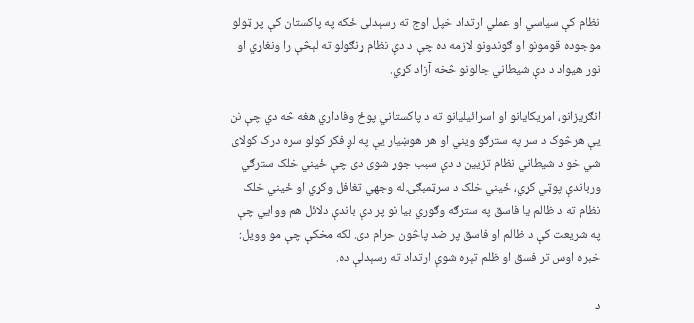نظام کې سياسي او عملي ارتداد خپل اوج ته رسېدلی ځکه په پاکستان کې پر ټولو موجوده قومونو او ګوندونو لازمه ده چې د دې نظام ړنګولو ته لېڅې را ونغاړي او نور هيواد د دې شيطاني جالونو څخه آزاد کړي.

انګريزانو، امريکايانو او اسرائيليانو ته د پاکستاني پوځ وفاداري هغه څه دي چې نن يې هرڅوک د سر په سترګو ويني او هر هوښيار يې په لږ فکر کولو سره درک کولای شي خو د شيطاني نظام تزيين د دې سبب جوړ شوی دی چې ځيني خلک سترګي ورباندې پوټي کړي، ځيني خلک د سرټمبګۍ له وجهي تغافل وکړي او ځيني خلک نظام ته د ظالم يا فاسق په سترګه وګوري بيا نو پر دې باندې دلائل هم ووايي چې په شريعت کې د ظالم او فاسق پر ضد پاڅون حرام دی. لکه مخکې چې مو وويل: خبره اوس تر فسق او ظلم تېره شوې ارتداد ته رسېدلې ده.

د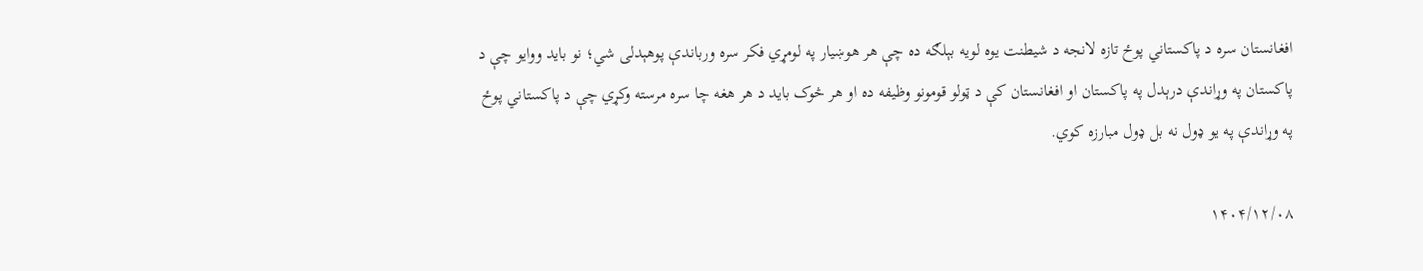افغانستان سره د پاکستاني پوځ تازه لانجه د شيطنت يوه لويه بېلګه ده چې هر هوښيار په لومړي فکر سره ورباندې پوهېدلی شي؛ نو بايد ووايو چې د پاکستان په وړاندې درېدل په پاکستان او افغانستان کې د ټولو قومونو وظيفه ده او هر څوک بايد د هر هغه چا سره مرسته وکړي چې د پاکستاني پوځ په وړاندې په يو ډول نه بل ډول مبارزه کوي.

۱۴۰۴/۱۲/۰۸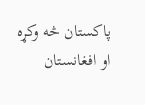پاکستان څه وکړه او افغانستان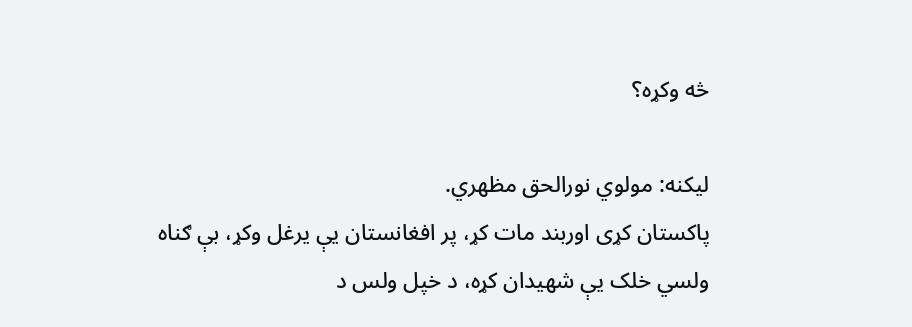څه وکړه؟

ليکنه: مولوي نورالحق مظهري.
پاکستان کړی اوربند مات کړ، پر افغانستان يې يرغل وکړ، بې ګناه ولسي خلک يې شهيدان کړه، د خپل ولس د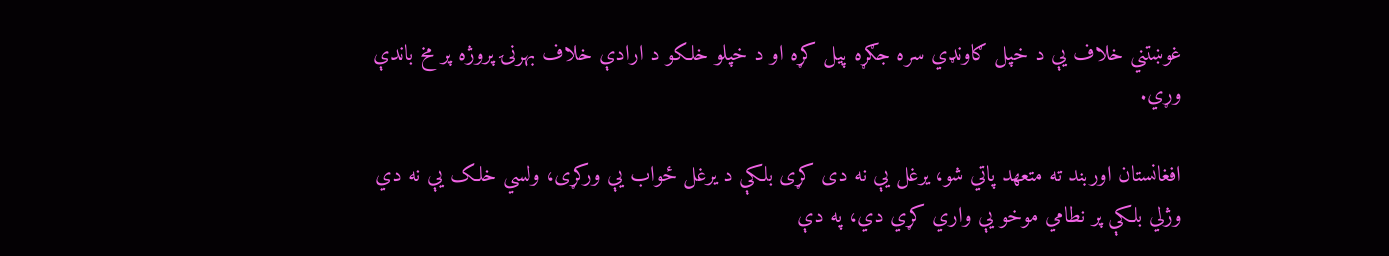غوښتني خلاف يې د خپل ګاونډي سره جګړه پيل کړه او د خپلو خلکو د ارادې خلاف بهرنۍ پروژه پر مخ باندې وړي.

افغانستان اوربند ته متعهد پاتي شو، يرغل يې نه دی کړی بلکې د يرغل ځواب يې ورکړی، ولسي خلک يې نه دي وژلي بلکې پر نطامي موخو يې واري کړي دي، په دې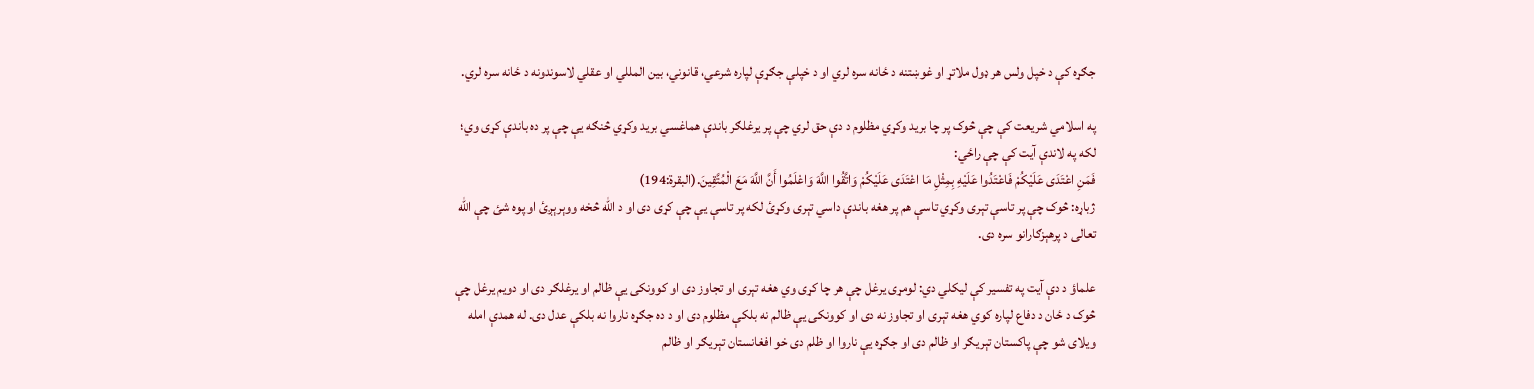جګړه کې د خپل ولس هر ډول ملاتړ او غوښتنه د ځانه سره لري او د خپلې جګړې لپاره شرعي، قانوني، بين المللي او عقلي لاسوندونه د ځانه سره لري.

په اسلامي شريعت کې چې څوک پر چا بريد وکړي مظلوم د دې حق لري چې پر يرغلګر باندې هماغسي بريد وکړي څنګه يې چې پر ده باندې کړی وي؛ لکه په لاندې آيت کې چې راځي:
فَمَنِ اعْتَدَى عَلَيْكُمْ فَاعْتَدُوا عَلَيْهِ بِمِثْلِ مَا اعْتَدَى عَلَيْكُمْ وَاتَّقُوا اللَّهَ وَاعْلَمُوا أَنَّ اللَّهَ مَعَ الْمُتَّقِينَ.(البقرة:194)
ژباړه: څوک چې پر تاسې تېری وکړي تاسې هم پر هغه باندې داسي تېری وکړئ لکه پر تاسې يې چې کړی دی او د الله څخه ووېرېږئ او پوه شئ چې الله تعالی د پرهېزګارانو سره دی.

علماؤ د دې آيت په تفسير کې ليکلي دي: لومړی يرغل چې هر چا کړی وي هغه تېری او تجاوز دی او کوونکی يې ظالم او يرغلګر دی او دويم يرغل چې څوک د ځان د دفاع لپاره کوي هغه تېری او تجاوز نه دی او کوونکی يې ظالم نه بلکې مظلوم دی او د ده جګړه ناروا نه بلکې عدل دی. له همدې امله ويلای شو چې پاکستان تېريګر او ظالم دی او جګړه يې ناروا او ظلم دی خو افغانستان تېريګر او ظالم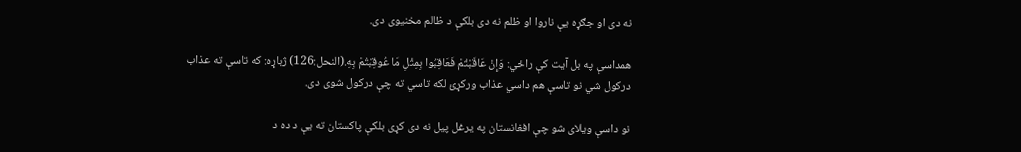نه دی او جګړه يې ناروا او ظلم نه دی بلکې د ظالم مخنيوی دی.

همداسې په بل آيت کې راځي: وَإِنْ عَاقَبْتُمْ فَعَاقِبُوا بِمِثْلِ مَا عُوقِبْتُمْ بِهِ.(النحل:126) ژباړه: که تاسې ته عذاب درکول شي نو تاسې هم داسي عذاب ورکړئ لکه تاسي ته چې درکول شوی دی.

نو داسې ويلای شو چې افغانستان په يرغل پيل نه دی کړی بلکې پاکستان ته يې د ده د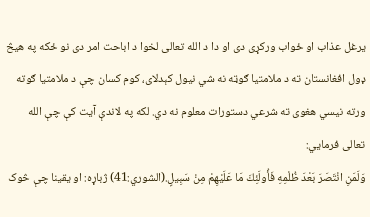يرغل عذاب او ځواب ورکړی دی او دا د الله تعالی لخوا د اباحت امر دی نو ځکه په هيڅ ډول افغانستان ته د ملامتيا ګوټه نه شي نيول کېدلای، کوم کسان چې د ملامتيا ګوته ورته نيسي هغوی ته شرعي دستورات معلوم نه دي. لکه په لاندې آيت کې چې الله تعالی فرمايي:
وَلَمَنِ انْتَصَرَ بَعْدَ ظُلْمِهِ فَأُولَئِكَ مَا عَلَيْهِمْ مِنْ سَبِيلٍ.(الشوري:41) ژباړه: او يقينا چې څوک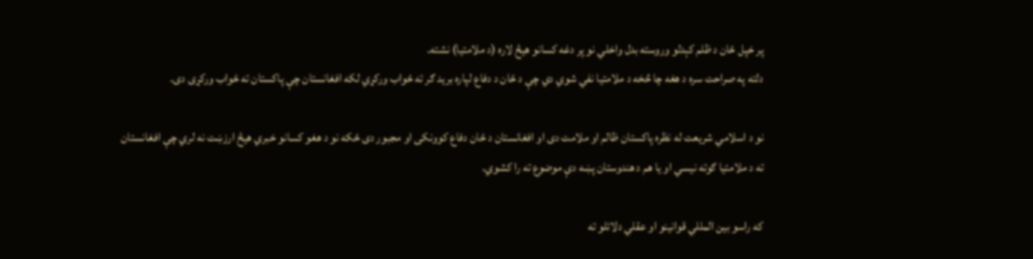پر خپل ځان د ظلم کېدلو وروسته بدل واخلي نو پر دغه کسانو هيڅ لاره (د ملامتيا) نشته.
دلته په صراحت سره د هغه چا څخه د ملامتيا نفي شوي دي چې د ځان د دفاع لپاره بريد ګر ته ځواب ورکړي لکه افغانستان چې پاکستان ته ځواب ورکړی دی.

نو د اسلامي شريعت له نظره پاکستان ظالم او ملامت دی او افغانستان د ځان دفاع کوونکی او مجبور دی ځکه نو د هغو کسانو خبري هيڅ ارزښت نه لري چې افغانستان ته د ملامتيا ګوته نيسي او يا هم د هندوستان پښه دې موضوع ته را کشوي.

که راسو بين المللي قوانينو او عقلي دلائلو ته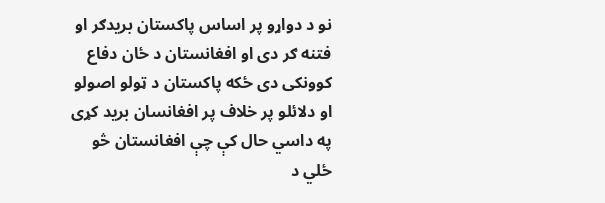نو د دواړو پر اساس پاکستان بريدګر او فتنه ګر دی او افغانستان د ځان دفاع کوونکی دی ځکه پاکستان د ټولو اصولو او دلائلو پر خلاف پر افغانسان بريد کړی په داسي حال کې چې افغانستان څو  ځلي د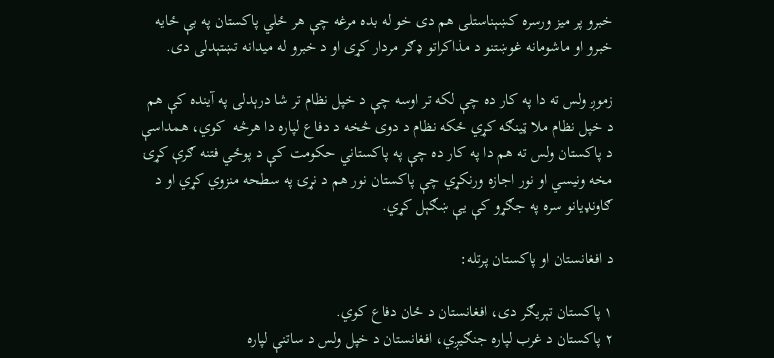خبرو پر ميز ورسره کښېناستلی هم دی خو له بده مرغه چې هر ځلي پاکستان په بې ځايه خبرو او ماشومانه غوښتنو د مذاکراتو ډګر مردار کړی او د خبرو له ميدانه تښتېدلی دی.

زموږ ولس ته دا په کار ده چې لکه تر اوسه چې د خپل نظام تر شا درېدلی په آينده کې هم د خپل نظام ملا ټينګه کړي ځکه نظام د دوی څخه د دفاع لپاره دا هرڅه  کوي، همداسې د پاکستان ولس ته هم دا په کار ده چې په پاکستاني حکومت کې د پوځي فتنه ګرې کړۍ مخه ونيسي او نور اجازه ورنکړي چې پاکستان نور هم د نړۍ په سطحه منزوي کړي او د ګاونډيانو سره په جګړو کې يې ښګېل کړي.

د افغانستان او پاکستان پرتله:

۱ پاکستان تېريګر دی، افغانستان د ځان دفاع کوي.
۲ پاکستان د غرب لپاره جنګيږي، افغانستان د خپل ولس د ساتنې لپاره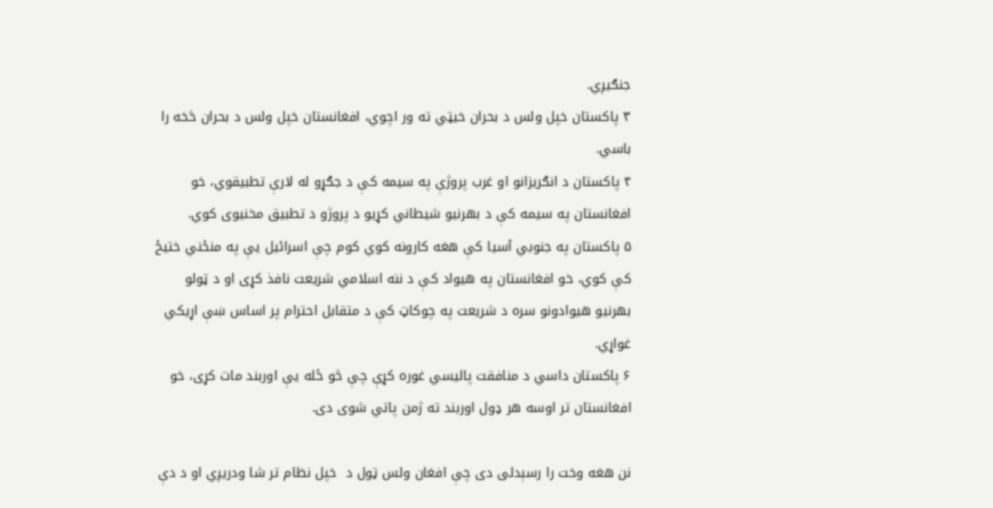جنګيږي.
۳ پاکستان خپل ولس د بحران خيټي ته ور اچوي، افغانستان خپل ولس د بحران څخه را باسي.
۴ پاکستان د انګريزانو او غرب پروژې په سيمه کې د جګړو له لارې تطبيقوي، خو افغانستان په سيمه کې د بهرنيو شيطاني کړيو د پروژو د تطبيق مخنيوی کوي.
۵ پاکستان په جنوبي آسيا کې هغه کارونه کوي کوم چې اسرائيل يې په منځني ختيځ کې کوي، خو افغانستان په هيواد کې د ننه اسلامي شريعت نافذ کړی او د ټولو بهرنيو هيوادونو سره د شريعت په چوکاټ کې د متقابل احترام پر اساس ښې اړيکي غواړي.
۶ پاکستان داسي د منافقت پاليسي غوره کړې چې څو ځله يې اوربند مات کړی، خو افغانستان تر اوسه هر ډول اوربند ته ژمن پاتي شوی دی.

نن هغه وخت را رسېدلی دی چې افغان ولس ټول د  خپل نظام تر شا ودريږي او د دې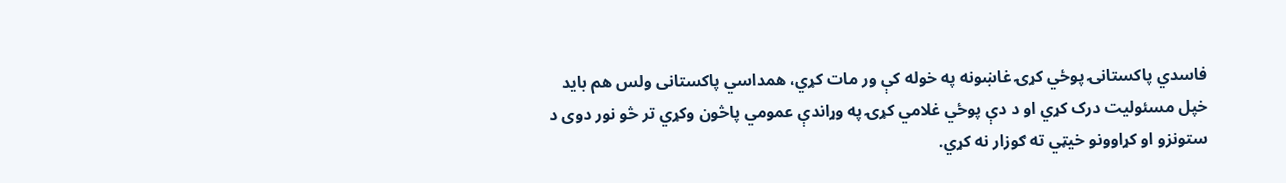فاسدي پاکستانۍ پوځي کړۍ غاښونه په خوله کې ور مات کړي، همداسي پاکستانی ولس هم بايد خپل مسئوليت درک کړي او د دې پوځي غلامي کړۍ په وړاندې عمومي پاڅون وکړي تر څو نور دوی د ستونزو او کړاوونو خيټي ته ګوزار نه کړي.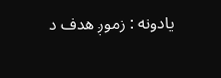يادونه : زموږ هدف د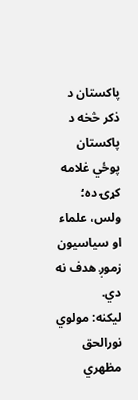پاکستان د ذکر څخه د پاکستان پوځي غلامه کړۍ ده؛ ولس، علماء او سياسيون زموږ هدف نه دي.
ليکنه: مولوي نورالحق مظهري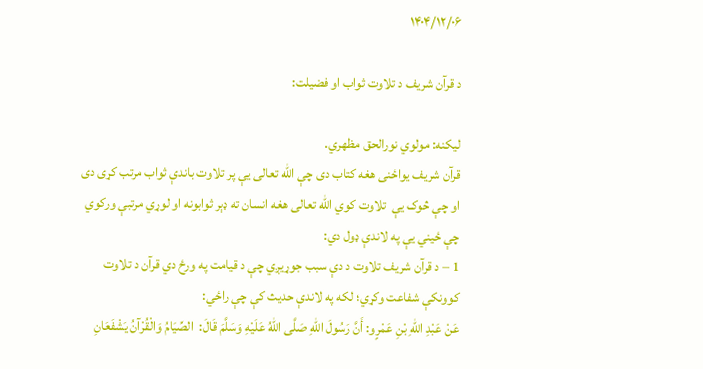۱۴۰۴/۱۲/۰۶

د قرآن شريف د تلاوت ثواب او فضيلت:

ليکنه: مولوي نورالحق مظهري.
قرآن شريف يواځنی هغه کتاب دی چې الله تعالی يې پر تلاوت باندې ثواب مرتب کړی دی او چې څوک يې  تلاوت کوي الله تعالی هغه انسان ته ډېر ثوابونه او لوړي مرتبې ورکوي چې ځيني يې په لاندې ډول دي:
1 – د قرآن شريف تلاوت د دې سبب جوړيږي چې د قيامت په ورځ دي قرآن د تلاوت کوونکې شفاعت وکړي؛ لکه په لاندې حديث کې چې راځي:
عَنْ عَبْدِ اللهِ بْنِ عَمْرٍو: أَنَّ رَسُولَ اللهِ صَلَّى اللهُ عَلَيْهِ وَسَلَّمَ قَالَ:  الصِّيَامُ وَالْقُرْآنُ يَشْفَعَانِ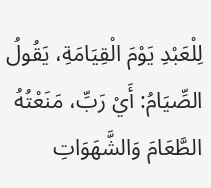لِلْعَبْدِ يَوْمَ الْقِيَامَةِ، يَقُولُ الصِّيَامُ: أَيْ رَبِّ، مَنَعْتُهُ الطَّعَامَ وَالشَّهَوَاتِ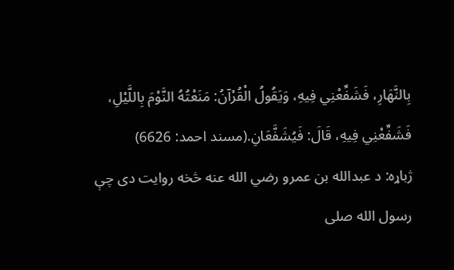بِالنَّهَارِ، فَشَفِّعْنِي فِيهِ، وَيَقُولُ الْقُرْآنُ: مَنَعْتُهُ النَّوْمَ بِاللَّيْلِ، فَشَفِّعْنِي فِيهِ، قَالَ: فَيُشَفَّعَانِ.(مسند احمد: 6626)
ژباړه: د عبدالله بن عمرو رضي الله عنه څخه روايت دی چې رسول الله صلی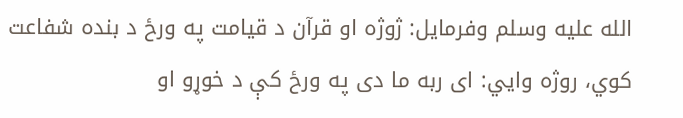الله عليه وسلم وفرمايل: ژوژه او قرآن د قيامت په ورځ د بنده شفاعت کوي، روژه وايي: ای ربه ما دی په ورځ کې د خوړو او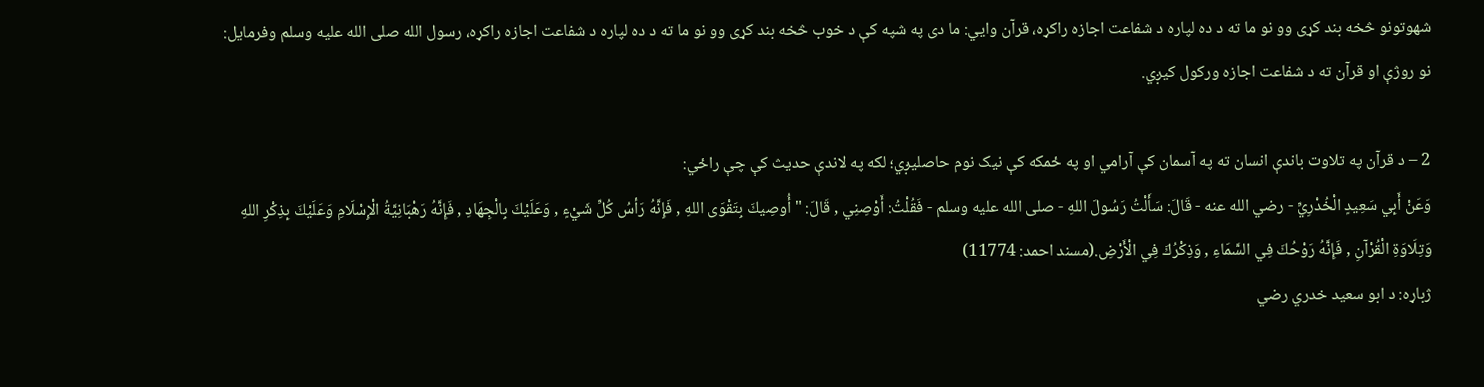شهوتونو څخه بند کړی وو نو ما ته د ده لپاره د شفاعت اجازه راکړه، قرآن وايي: ما دی په شپه کې د خوب څخه بند کړی وو نو ما ته د ده لپاره د شفاعت اجازه راکړه، رسول الله صلی الله عليه وسلم وفرمايل: نو روژې او قرآن ته د شفاعت اجازه ورکول کيږي.

2 – د قرآن په تلاوت باندې انسان ته په آسمان کې آرامي او په ځمکه کې نيک نوم حاصليږي؛ لکه په لاندې حديث کې چې راځي:
وَعَنْ أَبِي سَعِيدٍ الْخُدْرِيِّ - رضي الله عنه - قَالَ: سَأَلْتُ رَسُولَ اللهِ - صلى الله عليه وسلم - فَقُلْتُ: أَوْصِنِي , قَالَ: " أُوصِيكَ بِتَقْوَى اللهِ , فَإِنَّهُ رَأسُ كُلِّ شَيْءٍ , وَعَلَيْكَ بِالْجِهَادِ , فَإِنَّهُ رَهْبَانِيَّةُ الْإِسْلَامِ وَعَلَيْكَ بِذِكْرِ اللهِ وَتِلَاوَةِ الْقُرْآنِ , فَإِنَّهُ رَوْحُكَ فِي السَّمَاءِ , وَذِكْرُكَ فِي الْأَرْضِ.(مسند احمد: 11774)
ژباړه: د ابو سعيد خدري رضي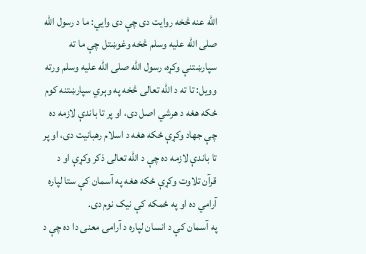الله عنه څخه روايت دی چې دی وايي: ما د رسول الله صلی الله عليه وسلم څخه وغوښتل چې ما ته سپارښتنې وکړه، رسول الله صلی الله عليه وسلم ورته وويل: تا ته د الله تعالی څخه په وېري سپارښتنه کوم ځکه هغه د هرشي اصل دی، او پر تا باندې لازمه ده چې جهاد وکړې ځکه هغه د اسلام رهبانيت دی، او پر تا باندې لازمه ده چې د الله تعالی ذکر وکړې او د قرآن تلاوت وکړې ځکه هغه په آسمان کې ستا لپاره آرامي ده او په ځمکه کې نيک نوم دی.
په آسمان کې د انسان لپاره د آرامۍ معنی دا ده چې د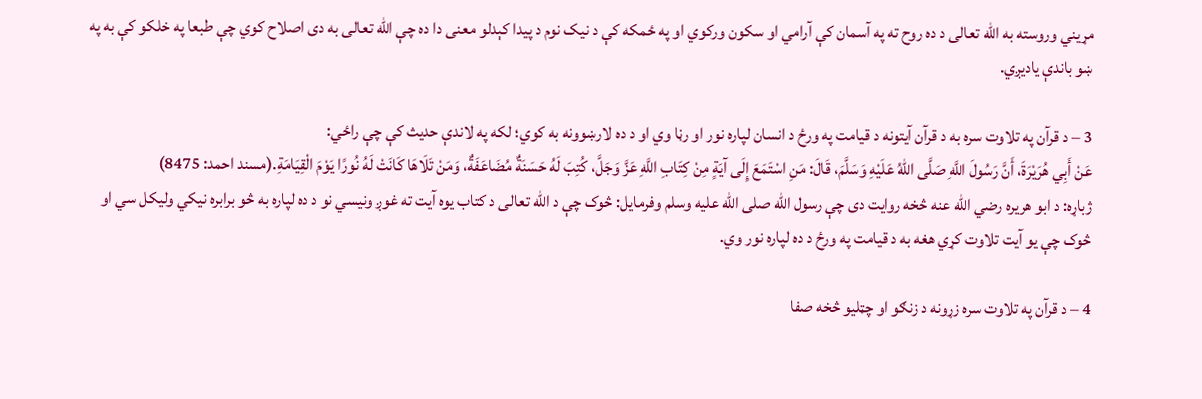مړيني وروسته به الله تعالی د ده روح ته په آسمان کې آرامي او سکون ورکوي او په ځمکه کې د نيک نوم د پيدا کېدلو معنی دا ده چې الله تعالی به دی اصلاح کوي چې طبعا په خلکو کې به په ښو باندې ياديږي.

3 – د قرآن په تلاوت سره به د قرآن آيتونه د قيامت په ورځ د انسان لپاره نور او رڼا وي او د ده لارښوونه به کوي؛ لکه په لاندې حديث کې چې راځي:
عَنْ أَبِي هُرَيْرَةَ، أَنَّ رَسُولَ اللَّهِ صَلَّى اللهُ عَلَيْهِ وَسَلَّمَ، قَالَ: مَنِ اسْتَمَعَ إِلَى آيَةٍ مِنْ كِتَابِ اللَّهِ عَزَّ وَجَلَّ، كُتِبَ لَهُ حَسَنَةٌ مُضَاعَفَةٌ، وَمَنْ تَلَاهَا كَانَتْ لَهُ نُورًا يَوْمَ الْقِيَامَةِ.(مسند احمد: 8475)
ژباړه: د ابو هريره رضي الله عنه څخه روايت دی چې رسول الله صلی الله عليه وسلم وفرمايل: څوک چې د الله تعالی د کتاب يوه آيت ته غوږ ونيسي نو د ده لپاره به څو برابره نيکي وليکل سي او څوک چې يو آيت تلاوت کړي هغه به د قيامت په ورځ د ده لپاره نور وي.

4 – د قرآن په تلاوت سره زړونه د زنګو او چټليو څخه صفا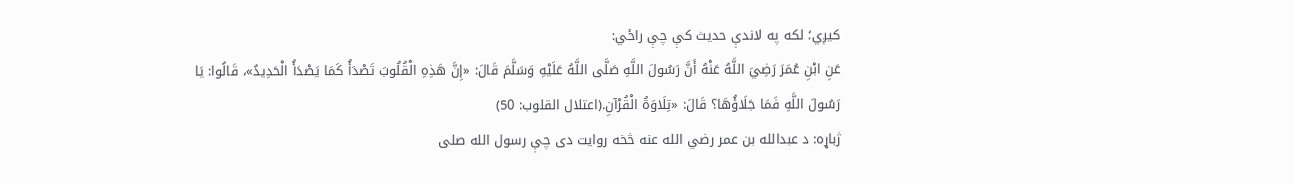کيږي؛ لکه په لاندې حديث کې چې راځي:
عَنِ ابْنِ عُمَرَ رَضِيَ اللَّهُ عَنْهُ أَنَّ رَسُولَ اللَّهِ صَلَّى اللَّهُ عَلَيْهِ وَسَلَّمَ قَالَ: «إِنَّ هَذِهِ الْقُلُوبَ تَصْدَأُ كَمَا يَصْدَأُ الْحَدِيدُ»، قَالُوا: يَا رَسُولَ اللَّهِ فَمَا جَلَاؤُهَا؟ قَالَ: «تِلَاوَةُ الْقُرْآنِ.(اعتلال القلوب: 50)
ژباړه: د عبدالله بن عمر رضي الله عنه څخه روايت دی چې رسول الله صلی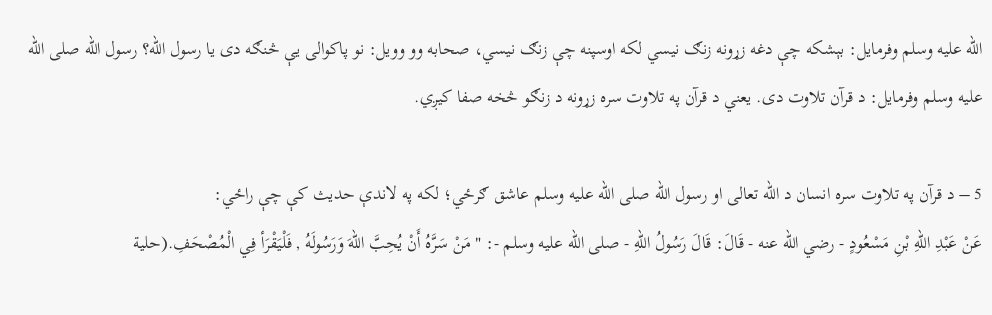الله عليه وسلم وفرمايل: بېشکه چې دغه زړونه زنګ نيسي لکه اوسپنه چې زنګ نيسي، صحابه وو وويل: نو پاکوالی يې څنګه دی يا رسول الله؟ رسول الله صلی الله عليه وسلم وفرمايل: د قرآن تلاوت دی. يعني د قرآن په تلاوت سره زړونه د زنګو څخه صفا کيږي.

5 – د قرآن په تلاوت سره انسان د الله تعالی او رسول الله صلی الله عليه وسلم عاشق ګرځي؛ لکه په لاندې حديث کې چې راځي:
عَنْ عَبْدِ اللهِ بْنِ مَسْعُودٍ - رضي الله عنه - قَالَ: قَالَ رَسُولُ اللهِ - صلى الله عليه وسلم -: " مَنْ سَرَّهُ أَنْ يُحِبَّ اللهَ وَرَسُولَهُ , فَلْيَقْرَأ فِي الْمُصْحَفِ.(حلية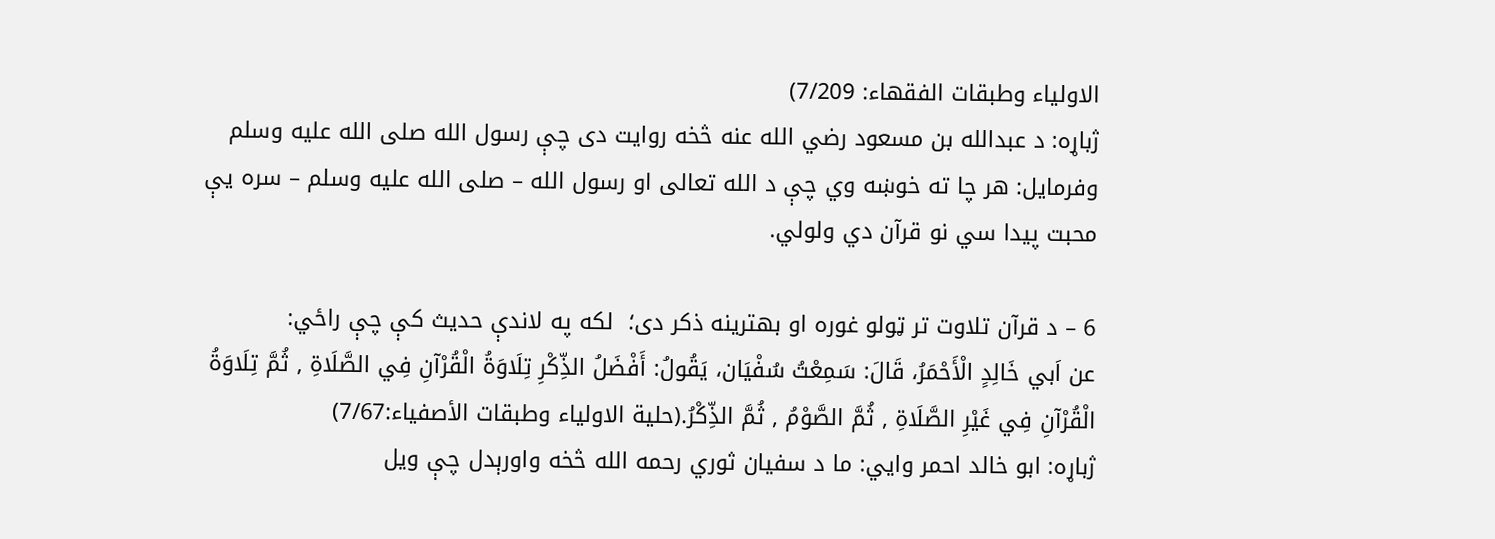الاولياء وطبقات الفقهاء: 7/209)
ژباړه: د عبدالله بن مسعود رضي الله عنه څخه روايت دی چې رسول الله صلی الله عليه وسلم وفرمايل: هر چا ته خوښه وي چې د الله تعالی او رسول الله – صلی الله عليه وسلم – سره يې محبت پيدا سي نو قرآن دي ولولي.

6 – د قرآن تلاوت تر ټولو غوره او بهترينه ذکر دی؛  لکه په لاندې حديث کې چې راځي:
عن اَبي خَالِدٍ الْأَحْمَرُ، قَالَ: سَمِعْتُ سُفْيَان، يَقُولُ: أَفْضَلُ الذِّكْرِ تِلَاوَةُ الْقُرْآنِ فِي الصَّلَاةِ , ثُمَّ تِلَاوَةُ الْقُرْآنِ فِي غَيْرِ الصَّلَاةِ , ثُمَّ الصَّوْمُ , ثُمَّ الذِّكْرُ.(حلية الاولياء وطبقات الأصفياء:7/67)
ژباړه: ابو خالد احمر وايي: ما د سفيان ثوري رحمه الله څخه واورېدل چې ويل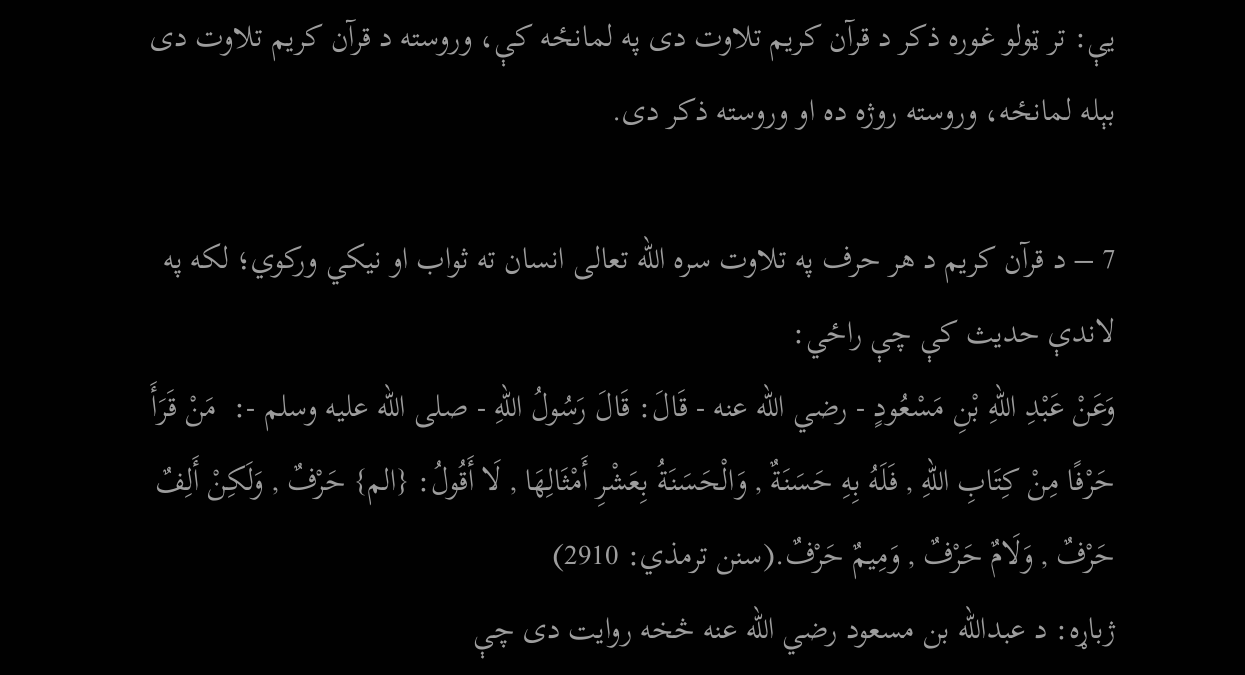يې: تر ټولو غوره ذکر د قرآن کريم تلاوت دی په لمانځه کې، وروسته د قرآن کريم تلاوت دی بېله لمانځه، وروسته روژه ده او وروسته ذکر دی.

7 – د قرآن کريم د هر حرف په تلاوت سره الله تعالی انسان ته ثواب او نيکي ورکوي؛ لکه په لاندې حديث کې چې راځي:
وَعَنْ عَبْدِ اللهِ بْنِ مَسْعُودٍ - رضي الله عنه - قَالَ: قَالَ رَسُولُ اللهِ - صلى الله عليه وسلم -:  مَنْ قَرَأَ حَرْفًا مِنْ كِتَابِ اللهِ , فَلَهُ بِهِ حَسَنَةٌ , وَالْحَسَنَةُ بِعَشْرِ أَمْثَالِهَا , لَا أَقُولُ: {الم} حَرْفٌ , وَلَكِنْ أَلِفٌ حَرْفٌ , وَلَامٌ حَرْفٌ , وَمِيمٌ حَرْفٌ.(سنن ترمذي: 2910)
ژباړه: د عبدالله بن مسعود رضي الله عنه څخه روايت دی چې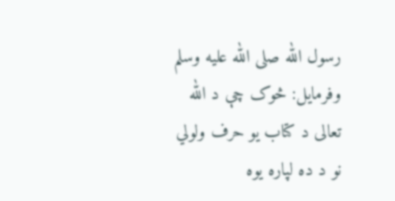رسول الله صلی الله عليه وسلم وفرمايل: څوک چې د الله تعالی د کتاب يو حرف ولولي نو د ده لپاره يوه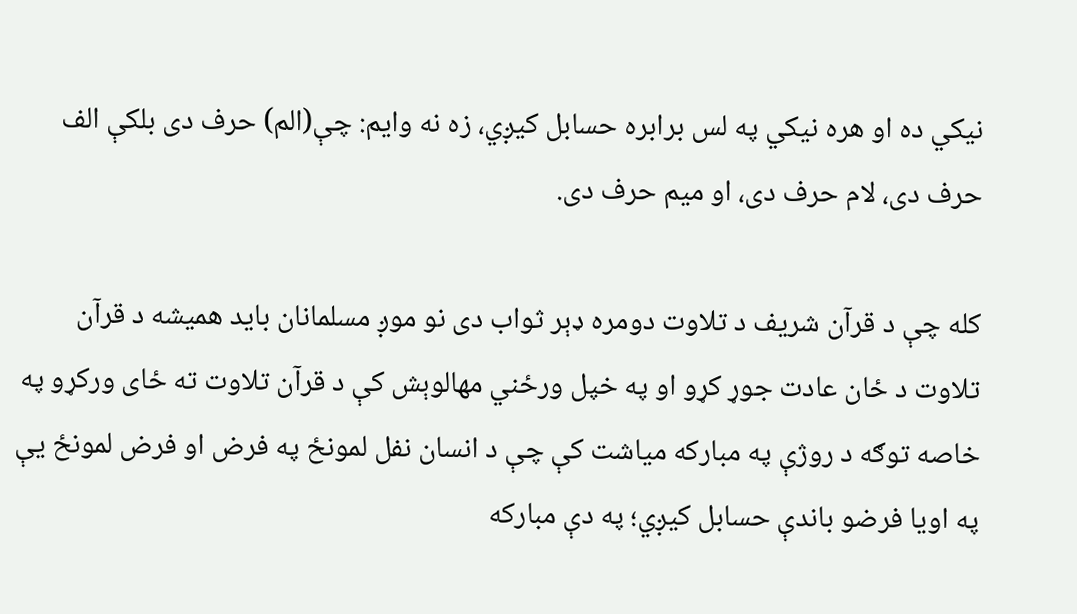نيکي ده او هره نيکي په لس برابره حسابل کيږي، زه نه وايم: چې(الم) حرف دی بلکې الف حرف دی، لام حرف دی، او ميم حرف دی.

کله چې د قرآن شريف د تلاوت دومره ډېر ثواب دی نو موږ مسلمانان بايد هميشه د قرآن تلاوت د ځان عادت جوړ کړو او په خپل ورځني مهالوېش کې د قرآن تلاوت ته ځای ورکړو په خاصه توګه د روژې په مبارکه مياشت کې چې د انسان نفل لمونځ په فرض او فرض لمونځ يې په اويا فرضو باندې حسابل کيږي؛ په دې مبارکه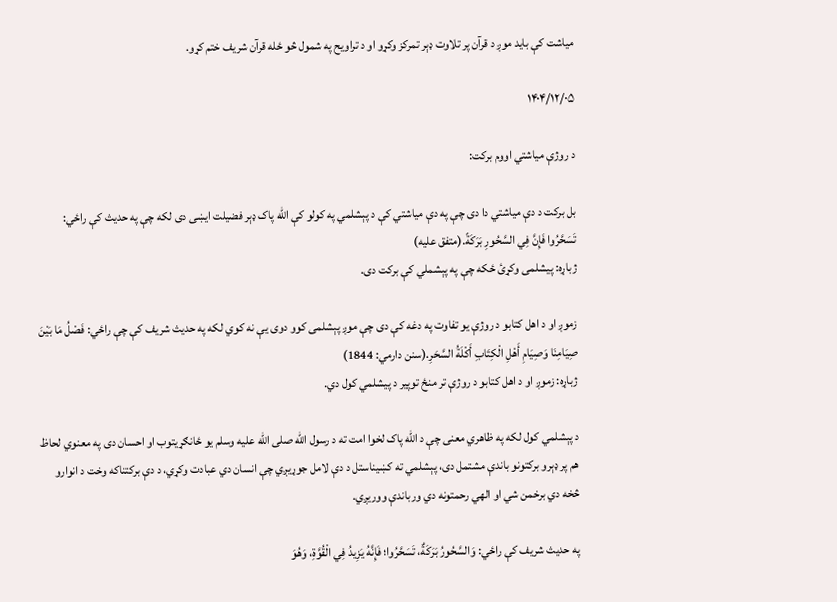مياشت کې بايد موږ د قرآن پر تلاوت ډېر تمرکز وکړو او د تراويح په شمول څو ځله قرآن شريف ختم کړو.

۱۴۰۴/۱۲/۰۵

د روژې مياشتي اووم برکت:

بل برکت د دې مياشتي دا دی چې په دې مياشتي کې د پېشلمي په کولو کې الله پاک ډېر فضيلت ايښی دی لکه چې په حديث کې راځي: تَسَحَّرُوا فَإِنَّ فِي السَّحُورِ بَرَكَةً.(متفق عليه)
ژباړه: پيشلمی وکړئ ځکه چې په پېشملي کې برکت دی.

زموږ او د اهل کتابو د روژې یو تفاوت په دغه کې دی چې موږ پېشلمی کوو دوی یې نه کوي لکه په حديث شريف کې چې راځي: فَصْلُ مَا بَيْنَ صِيَامِنَا وَصِيَامِ أَهْلِ الْكِتَابِ أَكْلَةُ السَّحَرِ.(سنن دارمي: 1844)
ژباړه: زموږ او د اهل کتابو د روژې تر منځ توپیر د پيشلمي کول دي.

د پېشلمي كول لکه په ظاهري معنی چې د الله پاک لخوا امت ته د رسول الله صلی الله علیه وسلم یو ځانګړیتوب او احسان دی په معنوي لحاظ هم پر ډېرو برکتونو باندې مشتمل دی، پېشلمي ته کښیناستل د دې لامل جوړیږي چې انسان دي عبادت وکړي، د دې برکتناکه وخت د انوارو څخه دي برخمن شي او الهي رحمتونه دي ورباندې ووریږي.

په حديث شريف کې راځي: وَالسَّحُورُ بَرَكَةٌ، تَسَحَّرُوا؛ فَإِنَّهُ يَزِيدُ فِي الْقُوَّةِ، وَهُوَ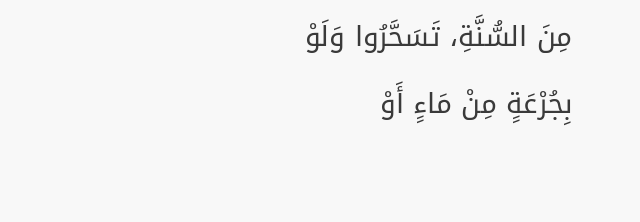مِنَ السُّنَّةِ، تَسَحَّرُوا وَلَوْ بِجُرْعَةٍ مِنْ مَاءٍ أَوْ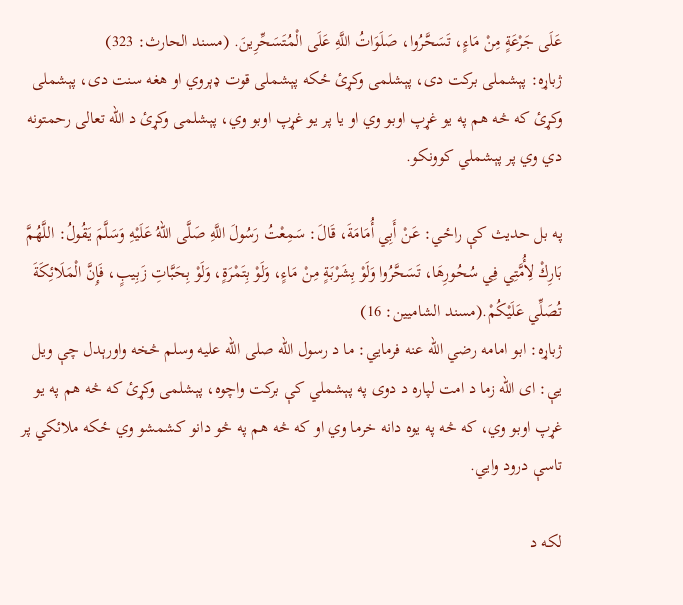عَلَى جَرْعَةٍ مِنْ مَاءٍ، تَسَحَّرُوا، صَلَوَاتُ اللَّهِ عَلَى الْمُتَسَحِّرِينَ. (مسند الحارث: 323)
ژباړه: پېشملی برکت دی، پېشلمی وکړئ ځکه پېشملی قوت ډېروي او هغه سنت دی، پېشملی وکړئ که څه هم په يو غړپ اوبو وي او يا پر يو غړپ اوبو وي، پېشلمی وکړئ د الله تعالی رحمتونه دي وي پر پېشملي کوونکو.

په بل حديث کې راځي: عَنْ أَبِي أُمَامَةَ، قَالَ: سَمِعْتُ رَسُولَ اللَّهِ صَلَّى اللهُ عَلَيْهِ وَسَلَّمَ يَقُولُ: اللَّهُمَّ بَارِكْ لِأُمَّتِي فِي سُحُورِهَا، تَسَحَّرُوا وَلَوْ بِشَرْبَةٍ مِنْ مَاءٍ، وَلَوْ بِتَمْرَةٍ، وَلَوْ بِحَبَّاتِ زَبِيبٍ، فَإِنَّ الْمَلَائِكَةَ تُصَلِّي عَلَيْكُمْ.(مسند الشاميين: 16)
ژباړه: ابو امامه رضي الله عنه فرمايي: ما د رسول الله صلی الله عليه وسلم څخه واورېدل چې ويل يې: ای الله زما د امت لپاره د دوی په پېشملي کې برکت واچوه، پېشلمی وکړئ که څه هم په يو غړپ اوبو وي، که څه په يوه دانه خرما وي او که څه هم په څو دانو کشمشو وي ځکه ملائکي پر تاسې درود وايي.

لکه د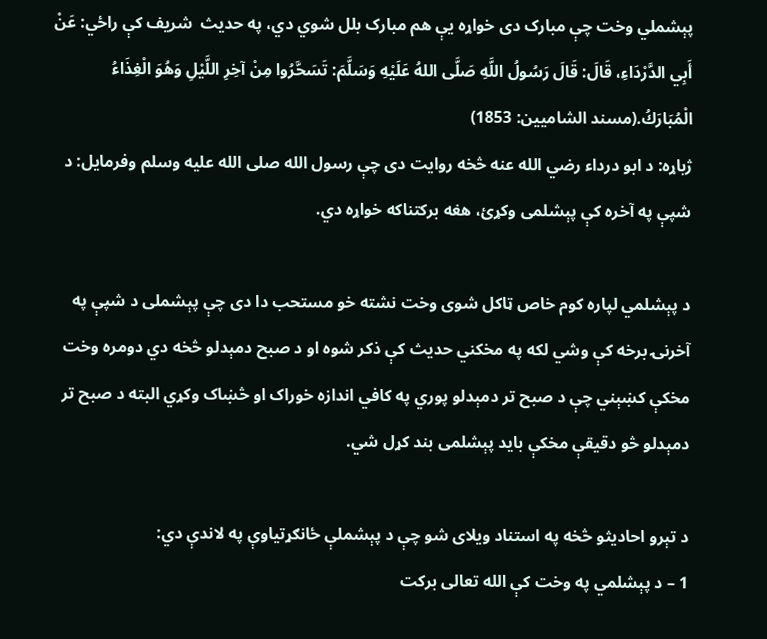پېشملي وخت چې مبارک دی خواړه يې هم مبارک بلل شوي دي، په حديث  شريف کې راځي: عَنْ أَبِي الدَّرْدَاءِ، قَالَ: قَالَ رَسُولُ اللَّهِ صَلَّى اللهُ عَلَيْهِ وَسَلَّمَ: تَسَحَّرُوا مِنْ آخِرِ اللَّيْلِ وَهُوَ الْغِذَاءُ الْمُبَارَكُ.(مسند الشاميين: 1853)
ژباړه: د ابو درداء رضي الله عنه څخه روايت دی چې رسول الله صلی الله علیه وسلم وفرمايل: د شپې په آخره کې پېشلمی وکړئ، هغه برکتناکه خواړه دي.

د پېشلمي لپاره کوم خاص ټاکل شوی وخت نشته خو مستحب دا دی چې پېشملی د شپې په آخرنۍ برخه کې وشي لکه په مخکني حديث کې ذکر شوه او د صبح دمېدلو څخه دي دومره وخت مخکې کښېني چې د صبح تر دمېدلو پوري په کافي اندازه خوراک او څښاک وکړي البته د صبح تر دمېدلو څو دقیقې مخکې باید پېشلمی بند کړل شي.

د تېرو احاديثو څخه په استناد ويلای شو چې د پېشملې ځانګړتياوې په لاندې دي:
1 – د پېشلمي په وخت کې الله تعالی برکت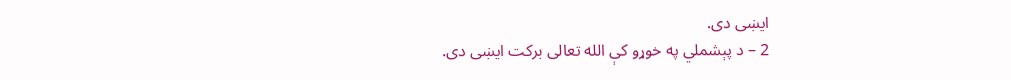ايښی دی.
2 – د پېشملي په خوړو کې الله تعالی برکت ايښی دی.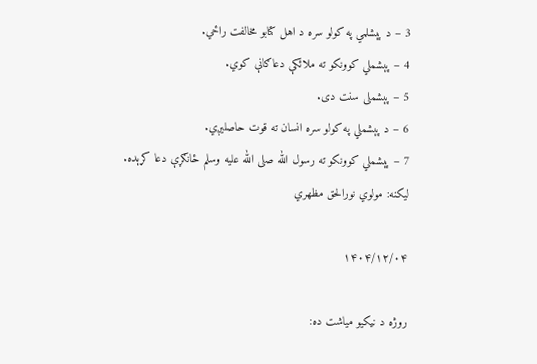3 – د پېشلمي په کولو سره د اهل کتابو مخالفت راځي.
4 – پېشملي کوونکو ته ملائکې دعاګانې کوي.
5 – پېشملی سنت دی.
6 – د پېشملي په کولو سره انسان ته قوت حاصليږي.
7 – پېشملي کوونکو ته رسول الله صلی الله عليه وسلم ځانګړې دعا کړېده.
ليکنه: مولوي نورالحق مظهري

۱۴۰۴/۱۲/۰۴

روژه د نیکیو میاشت ده: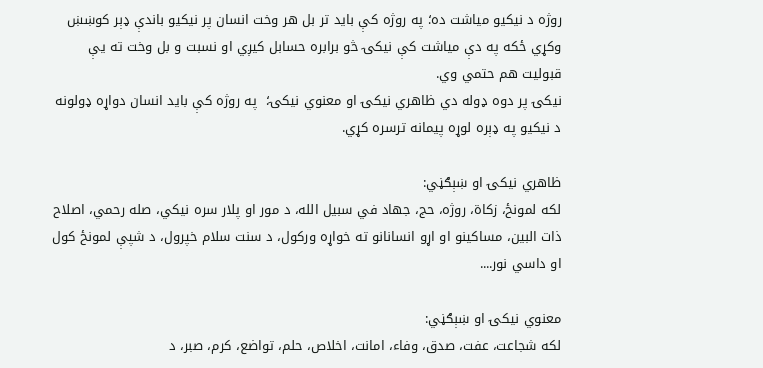روژه د نیکیو میاشت ده؛ په روژه کې باید تر بل هر وخت انسان پر نیکیو باندې ډېر کوښښ وکړي ځکه په دې میاشت کې نیکۍ څو برابره حسابل کیږي او نسبت و بل وخت ته یې قبولیت هم حتمي وي.
نیکۍ پر دوه ډوله دي ظاهري نیکۍ او معنوي نیکۍ؛  په روژه كې باید انسان دواړه ډولونه د نیکیو په ډېره لوړه پیمانه ترسره کړي.

ظاهري نيکۍ او ښېګڼي:
لكه لمونځ، زکاة، روژه، حج، جهاد في سبيل الله، د مور او پلار سره نيکي، صله رحمي، اصلاح ذات البين، مساکينو او اړو انسانانو ته خواړه ورکول، د سنت سلام خپرول، د شپې لمونځ کول او داسي نور....

معنوي نيکۍ او ښېګڼي:
لكه شجاعت، عفت، صدق، وفاء، امانت، اخلاص، حلم، تواضع، کرم، صبر، د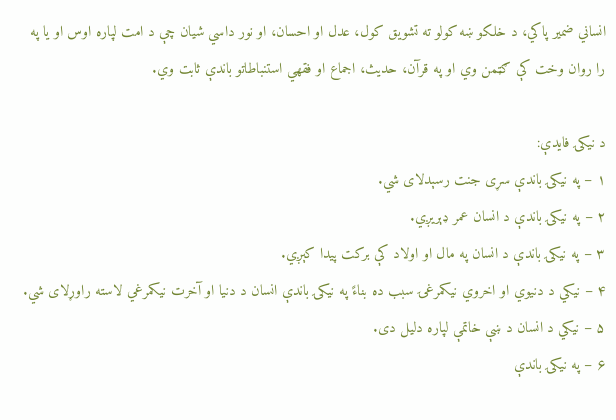انساني ضمير پاکي، د خلکو ښه کولو ته تشويق کول، عدل او احسان، او نور داسي شيان چې د امت لپاره اوس او يا په را روان وخت کې ګټمن وي او په قرآن، حديث، اجماع او فقهي استنباطاتو باندې ثابت وي.

د نيکۍ فايدې:
۱ – په نيکۍ باندې سړی جنت رسېدلای شي.
۲ – په نيکۍ باندې د انسان عمر ډېريږي.
۳ – په نيکۍ باندې د انسان په مال او اولاد کې برکت پيدا کېږي.
۴ – نيکي د دنيوي او اخروي نيکمرغۍ سبب ده بناءً په نيکۍ باندې انسان د دنيا او آخرت نيکمرغي لاسته راوړلای شي.
۵ – نيکي د انسان د ښې خاتمې لپاره دليل دی.
۶ – په نيکۍ باندې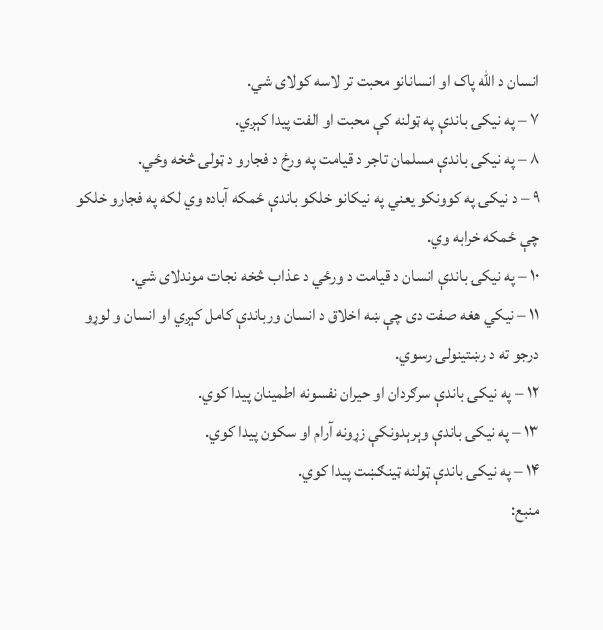انسان د الله پاک او انسانانو محبت تر لاسه کولای شي.
۷ – په نيکۍ باندې په ټولنه کې محبت او الفت پيدا کېږي.
۸ – په نيکۍ باندې مسلمان تاجر د قيامت په ورځ د فجارو د ټولۍ څخه وځي.
۹ – د نيکۍ په کوونکو يعني په نيکانو خلکو باندې ځمکه آباده وي لکه په فجارو خلکو چې ځمکه خرابه وي.
۱۰ – په نيکۍ باندې انسان د قيامت د ورځي د عذاب څخه نجات موندلای شي.
۱۱ – نيکي هغه صفت دی چې ښه اخلاق د انسان ورباندې کامل کېږي او انسان و لوړو درجو ته د رښتينولۍ رسوي.
۱۲ – په نيکۍ باندې سرګردان او حيران نفسونه اطمينان پيدا کوي.
۱۳ – په نيکۍ باندې وېرېدونکې زړونه آرام او سکون پيدا کوي.
۱۴ – په نيکۍ باندې ټولنه ټينګښت پيدا کوي.
منبع: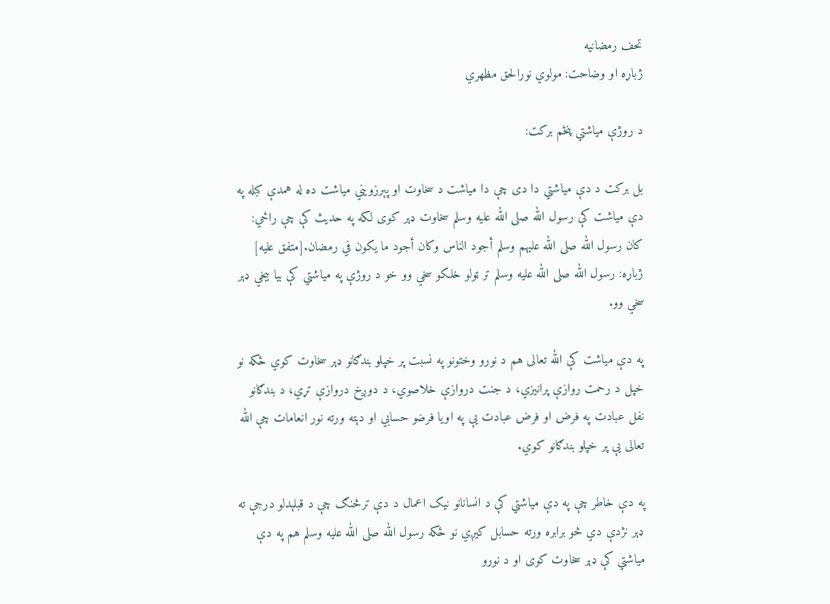تحف رمضانیه
ژباړه او وضاحت: مولوي نورالحق مظهري

د روژې مياشتي پنځم برکت:

بل برکت د دې مياشتي دا دی چې دا مياشت د سخاوت او پېرزويني مياشت ده له همدې کبله په دې مياشت کې رسول الله صلی الله عليه وسلم سخاوت ډېر کوی لکه په حديث کې چې راځي: كان رسول الله صلى الله عليهم وسلم أجود الناس وكان أجود ما يكون في رمضان.[متفق عليه]
ژباړه: رسول الله صلی الله عليه وسلم تر ټولو خلکو سخي وو خو د روژې په مياشتي کې بيا بيخي ډېر سخي وو.

په دې مياشت کې الله تعالی هم د نورو وختونو په نسبت پر خپلو بندګانو ډېر سخاوت کوي ځکه نو خپل د رحمت روازې پرانيزي، د جنت دروازې خلاصوي، د دوږخ دروازې تړي، د بندګانو نفل عبادت په فرض او فرض عبادت يې په اويا فرضو حسابي او دېته ورته نور انعامات چې الله تعالی يې پر خپلو بندګانو کوي.

په دې خاطر چې په دې میاشتي کې د انسانانو نیک اعمال د دې ترڅنګ چې د قبلېدلو درجې ته ډېر نژدې دي څو برابره ورته حسابل کیږي نو ځکه رسول الله صلی الله علیه وسلم هم په دې میاشتي کې ډېر سخاوت کوی او د نورو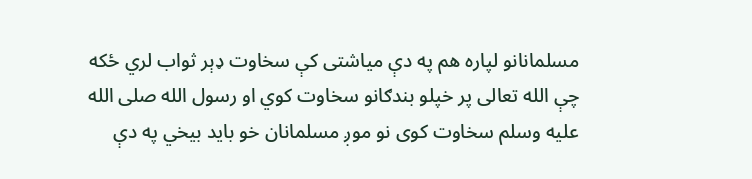مسلمانانو لپاره هم په دې میاشتی کې سخاوت ډېر ثواب لري ځکه چې الله تعالی پر خپلو بندګانو سخاوت کوي او رسول الله صلی الله علیه وسلم سخاوت کوی نو موږ مسلمانان خو بايد بيخي په دې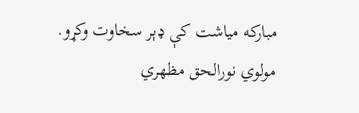مبارکه مياشت کې ډېر سخاوت وکړو.
مولوي نورالحق مظهري